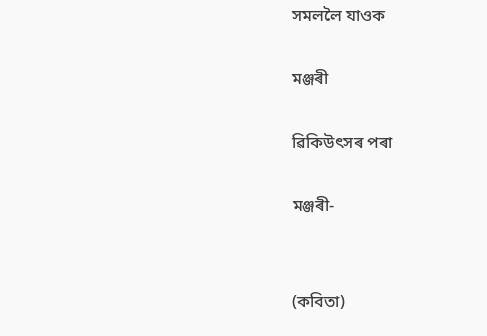সমললৈ যাওক

মঞ্জৰী

ৱিকিউৎসৰ পৰা

মঞ্জৰী-


(কবিতা)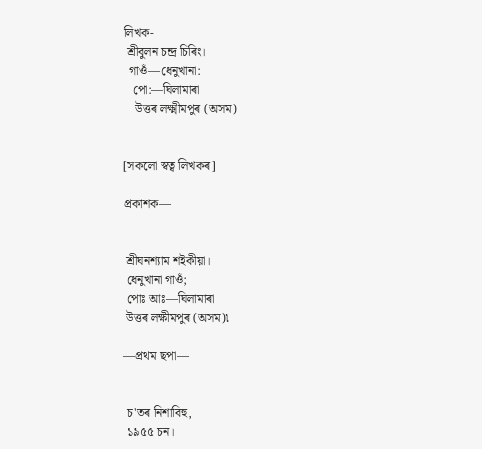লিখক-
 শ্ৰীবুলন চন্দ্ৰ চিৰিং।
  গাওঁ—ধেনুখানা:
   পো:—ঘিলামাৰা
    উত্তৰ লক্ষ্মীমপুৰ (অসম)


[সকলো স্বত্ব লিখকৰ]

প্ৰকাশক—


 শ্ৰীঘনশ্যাম শ‍ইকীয়া।
 ধেনুখানা গাওঁ;
 পোঃ আঃ—ঘিলামাৰা
 উত্তৰ লক্ষীমপুৰ (অসম)৷

—প্ৰথম ছপা—


 চ'তৰ নিশাবিহু,
 ১৯৫৫ চন।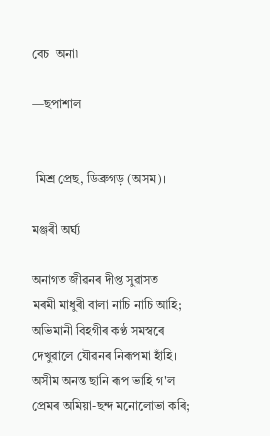বেচ  অনা৷

—ছপাশাল


 মিশ্ৰ প্ৰেছ, ডিব্ৰুগড় (অসম)।

মঞ্জৰী অৰ্ঘ্য

অনাগত জীৱনৰ দীপ্ত সুৱাসত
মৰমী মাধুৰী বালা নাচি নাচি আহি;
অভিমানী বিহগীৰ কণ্ঠ সমস্বৰে
দেখুৱালে যৌৱনৰ নিৰূপমা হাঁহি।
অসীম অনন্ত ছানি ৰূপ ভাহি গ'ল
প্ৰেমৰ অমিয়া-ছন্দ মনোলোভা কৰি;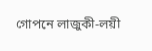গোপনে লাজুকী-লয়ী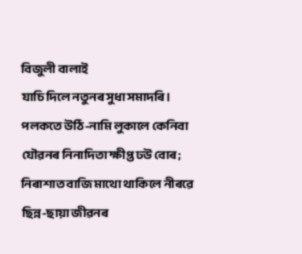বিজুলী বালাই
যাচি দিলে নতুনৰ সুধা সমাদৰি।
পলকতে উঠি-নামি লুকালে কেনিবা
যৌৱনৰ নিনাদিতা ক্ষীপ্ত ঢউ বোৰ;
নিৰাশাত বাজি মাথো থাকিলে নীৰৱে
ছিন্ন-ছায়া জীৱনৰ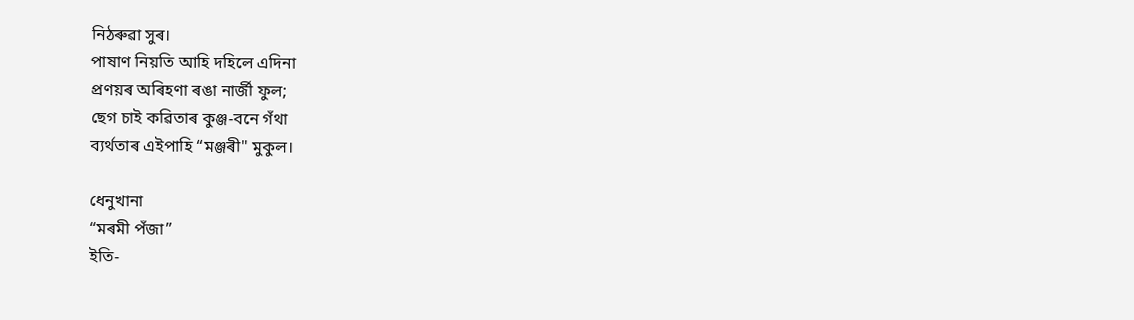নিঠৰুৱা সুৰ।
পাষাণ নিয়তি আহি দহিলে এদিনা
প্ৰণয়ৰ অৰিহণা ৰঙা নাৰ্জী ফুল;
ছেগ চাই কৱিতাৰ কুঞ্জ-বনে গঁথা
ব্যৰ্থতাৰ এইপাহি “মঞ্জৰী" মুকুল।

ধেনুখানা
“মৰমী পঁজা”
ইতি-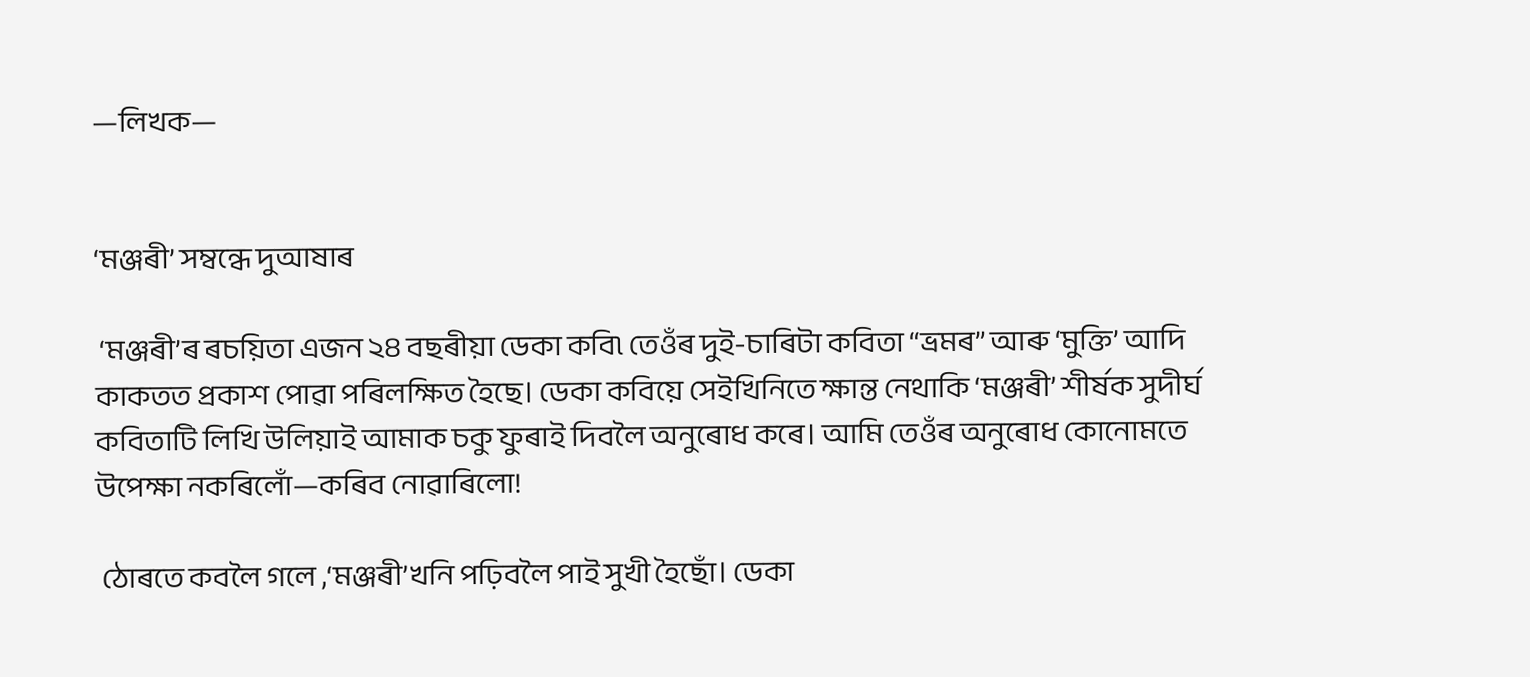—লিখক—


‘মঞ্জৰী’ সম্বন্ধে দুআষাৰ

 ‘মঞ্জৰী’ৰ ৰচয়িতা এজন ২৪ বছৰীয়া ডেকা কবি৷ তেওঁৰ দুই-চাৰিটা কবিতা “ভ্ৰমৰ” আৰু ‘মুক্তি’ আদি কাকতত প্ৰকাশ পোৱা পৰিলক্ষিত হৈছে। ডেকা কবিয়ে সেইখিনিতে ক্ষান্ত নেথাকি ‘মঞ্জৰী’ শীৰ্ষক সুদীৰ্ঘ কবিতাটি লিখি উলিয়াই আমাক চকু ফুৰাই দিবলৈ অনুৰোধ কৰে। আমি তেওঁৰ অনুৰোধ কোনোমতে উপেক্ষা নকৰিলোঁ—কৰিব নোৱাৰিলো!

 ঠোৰতে কবলৈ গলে ,‘মঞ্জৰী’খনি পঢ়িবলৈ পাই সুখী হৈছোঁ। ডেকা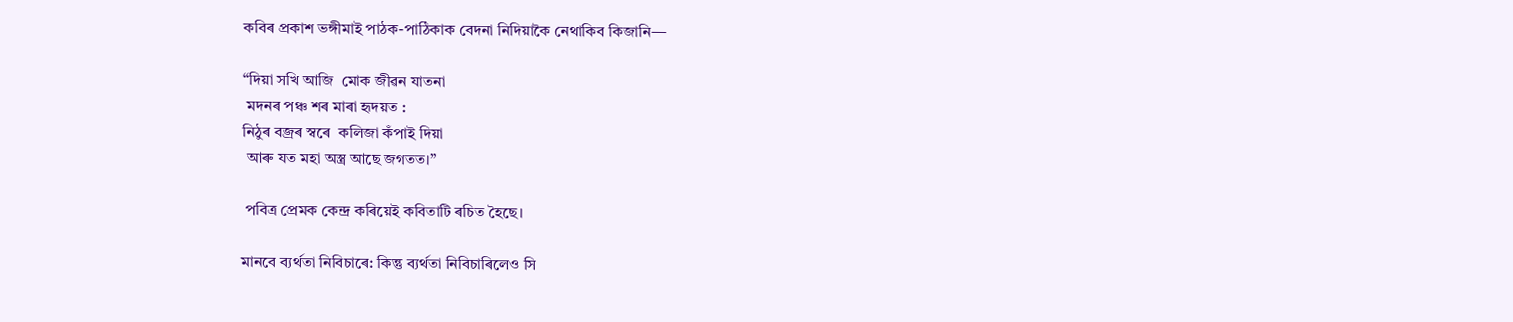কবিৰ প্ৰকাশ ভঙ্গীমাই পাঠক-পাঠিকাক বেদনা নিদিয়াকৈ নেথাকিব কিজানি—

“দিয়া সখি আজি  মোক জীৱন যাতনা
 মদনৰ পঞ্চ শৰ মাৰা হৃদয়ত :
নিঠুৰ বজ্ৰৰ স্বৰে  কলিজা কঁপাই দিয়া
 আৰু যত মহা অস্ত্ৰ আছে জগতত।”

 পবিত্ৰ প্ৰেমক কেন্দ্ৰ কৰিয়েই কবিতাটি ৰচিত হৈছে।

মানবে ব্যৰ্থতা নিবিচাৰে: কিন্তু ব্যৰ্থতা নিবিচাৰিলেও সি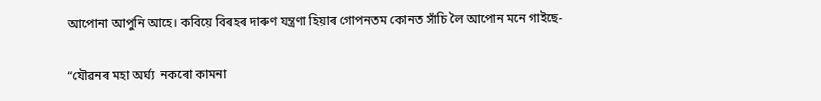আপোনা আপুনি আহে। কবিয়ে বিৰহৰ দাৰুণ যন্ত্ৰণা হিয়াৰ গোপনতম কোনত সাঁচি লৈ আপোন মনে গাইছে-

“যৌৱনৰ মহা অৰ্ঘ্য  নকৰো কামনা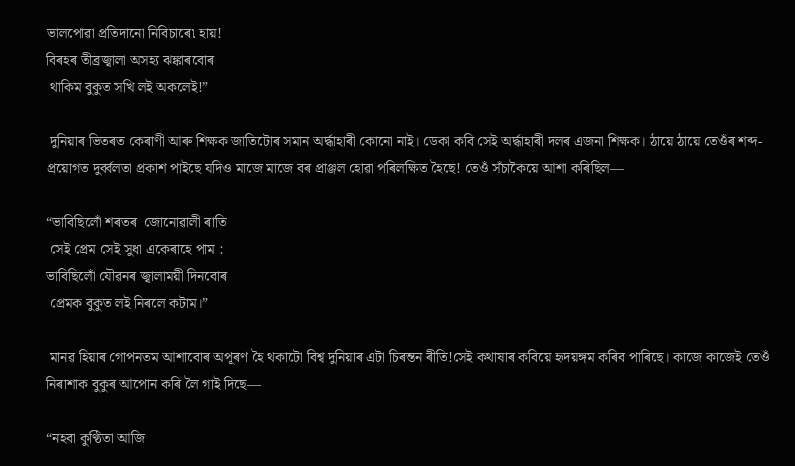ভালপোৱা প্ৰতিদানো নিবিচাৰে৷ হায়!
বিৰহৰ তীব্ৰজ্বালা অসহ্য ঝঙ্কাৰবোৰ
 থাকিম বুকুত সখি লই অকলেই!”

 দুনিয়াৰ ভিতৰত কেৰাণী আৰু শিক্ষক জাতিটোৰ সমান অৰ্দ্ধাহাৰী কোনো নাই। ডেকা কবি সেই অৰ্দ্ধাহাৰী দলৰ এজনা শিক্ষক। ঠায়ে ঠায়ে তেওঁৰ শব্দ-প্ৰয়োগত দুৰ্ব্বলতা প্ৰকাশ পাইছে যদিও মাজে মাজে বৰ প্ৰাঞ্জল হোৱা পৰিলক্ষিত হৈছে! তেওঁ সঁচাকৈয়ে আশা কৰিছিল—

“ভাবিছিলোঁ শৰতৰ  জোনোৱালী ৰাতি
 সেই প্ৰেম সেই সুধা একেৰাহে পাম :
ভাবিছিলোঁ যৌৱনৰ জ্বালাময়ী দিনবোৰ
 প্ৰেমক বুকুত লই নিৰলে কটাম।”

 মানৱ হিয়াৰ গোপনতম আশাবোৰ অপূৰণ হৈ থকাটো বিশ্ব দুনিয়াৰ এটা চিৰন্তন ৰীতি!সেই কথাষাৰ কবিয়ে হৃদয়ঙ্গম কৰিব পাৰিছে। কাজে কাজেই তেওঁ নিৰাশাক বুকুৰ আপোন কৰি লৈ গাই দিছে—

“নহবা কুণ্ঠিতা আজি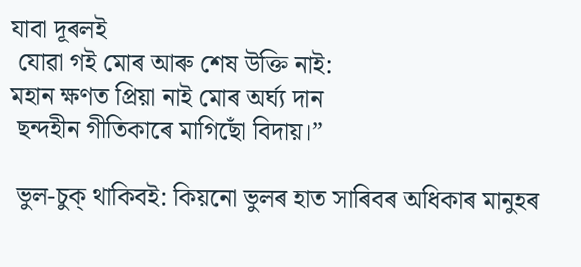যাবা দূৰলই
 যোৱা গই মোৰ আৰু শেষ উক্তি নাই:
মহান ক্ষণত প্ৰিয়া নাই মোৰ অৰ্ঘ্য দান
 ছন্দহীন গীতিকাৰে মাগিছোঁ বিদায়।”

 ভুল-চুক্ থাকিবই: কিয়নো ভুলৰ হাত সাৰিবৰ অধিকাৰ মানুহৰ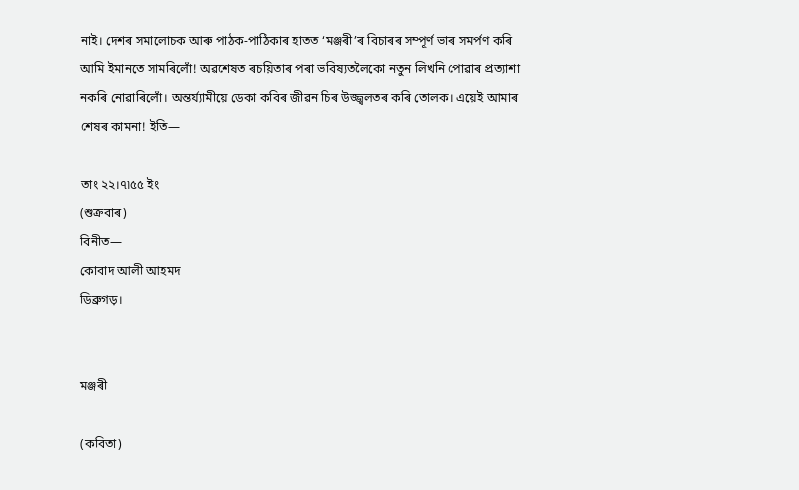নাই। দেশৰ সমালোচক আৰু পাঠক-পাঠিকাৰ হাতত ‘মঞ্জৰী’ৰ বিচাৰৰ সম্পূৰ্ণ ভাৰ সমৰ্পণ কৰি আমি ইমানতে সামৰিলোঁ! অৱশেষত ৰচয়িতাৰ পৰা ভবিষ্যতলৈকো নতুন লিখনি পোৱাৰ প্ৰত্যাশা নকৰি নোৱাৰিলোঁ। অন্তৰ্য্যামীয়ে ডেকা কবিৰ জীৱন চিৰ উজ্জ্বলতৰ কৰি তোলক। এয়েই আমাৰ শেষৰ কামনা! ইতি—

তাং ২২।৭৷৫৫ ইং
(শুক্ৰবাৰ)
বিনীত—
কোবাদ আলী আহমদ
ডিব্ৰুগড়।


মঞ্জৰী

(কবিতা)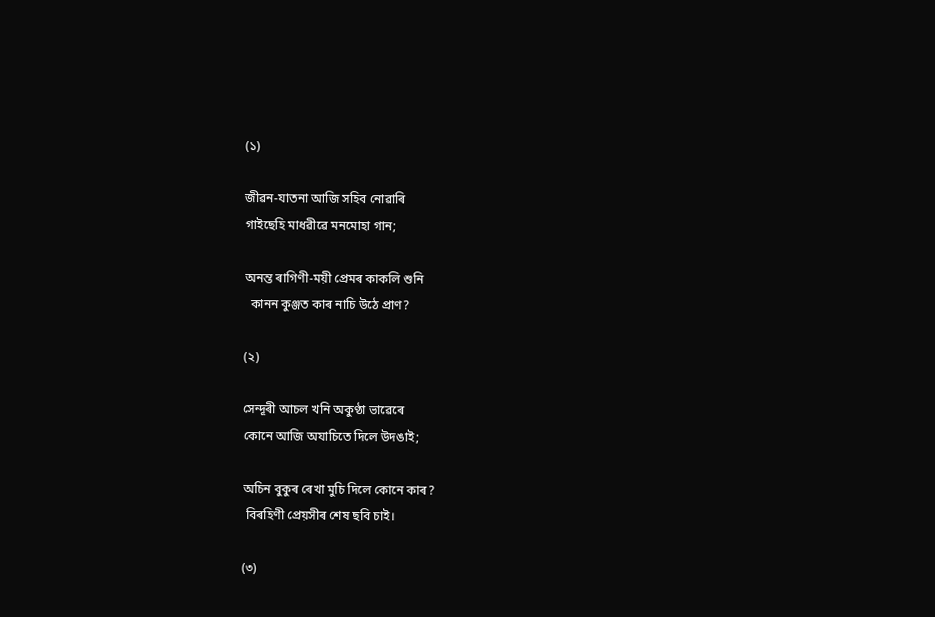(১)

জীৱন-যাতনা আজি সহিব নোৱাৰি
গাইছেহি মাধৱীৱে মনমোহা গান;

অনন্ত ৰাগিণী-ময়ী প্ৰেমৰ কাকলি শুনি
  কানন কুঞ্জত কাৰ নাচি উঠে প্ৰাণ?

(২)

সেন্দূৰী আচল খনি অকুণ্ঠা ভাৱেৰে
কোনে আজি অযাচিতে দিলে উদঙাই;

অচিন বুকুৰ ৰেখা মুচি দিলে কোনে কাৰ?
 বিৰহিণী প্ৰেয়সীৰ শেষ ছবি চাই।

(৩)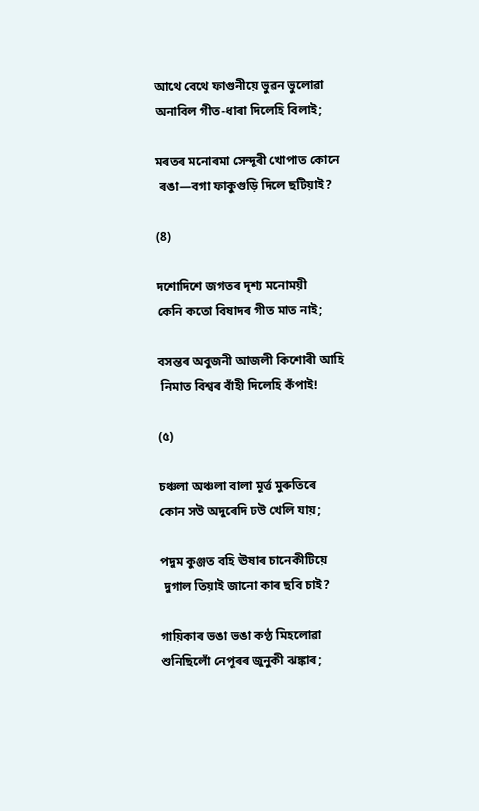আথে বেথে ফাগুনীয়ে ভুৱন ভুলোৱা
অনাবিল গীত-ধাৰা দিলেহি বিলাই;

মৰতৰ মনোৰমা সেন্দূৰী খোপাত কোনে
 ৰঙা—বগা ফাকুগুড়ি দিলে ছটিয়াই?

(8)

দশোদিশে জগতৰ দৃশ্য মনোময়ী
কেনি কতো বিষাদৰ গীত মাত নাই;

বসন্তৰ অবুজনী আজলী কিশোৰী আহি
 নিমাত বিশ্বৰ বাঁহী দিলেহি কঁপাই!

(৫)

চঞ্চলা অঞ্চলা বালা মূৰ্ত্ত মুৰুতিৰে
কোন সউ অদুৰেদি ঢউ খেলি যায়;

পদুম কুঞ্জত বহি ঊষাৰ চানেকীটিয়ে
 দুগাল তিয়াই জানো কাৰ ছবি চাই?

গায়িকাৰ ভঙা ভঙা কণ্ঠ মিহলোৱা
শুনিছিলোঁ নেপূৰৰ জুনুকী ঝঙ্কাৰ;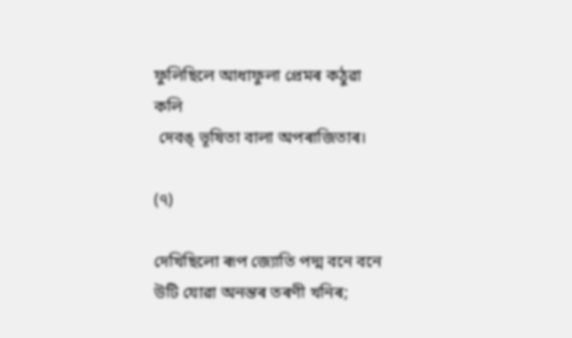ফুলিছিলে আধাফুলা প্ৰেমৰ কঠুৱা কলি
 দেবঙ্ ভূষিতা বালা অপৰাজিতাৰ।

(৭)

দেখিছিলো ৰূপ জ্যোতি পদ্ম বনে বনে
উটি যোৱা অনন্তৰ তৰণী খনিৰ;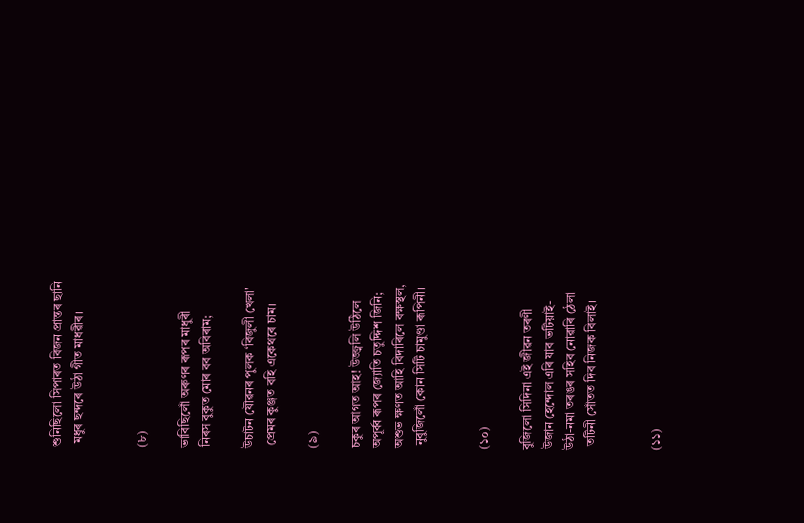শুনিছিলো সিপাৰত বিজন প্ৰান্তৰ ছানি
 মধুৰ ছন্দৰে উঠা গীত মাধৱীৰ।


(৮)

ভাবিছিলোঁ অৰুণৰ ৰূপৰ মাধুৰী
নিৰস বুকুত মোৰ বব অবিৰাম;

উচাটন যৌৱনৰ পুলক ‘বিজুলী খেলা'
 প্ৰেমৰ কুঞ্জত বহি একেথৰে চাম।

(৯)

চকুৰ আগত আহ! উজ্জ্বলি উঠিলে
অপূৰ্ব্ব ৰূপৰ জ্যোতি চতুদ্দিশ জিনি;
অশুভ ক্ষণত আহি বিদাৰিলে বক্ষস্থল,
 নুবুজিলোঁ কোন সিটি চামুণ্ডা ৰূপিনী।


(১০)

বুজিলো সিদিনা এই জীৱন তৰণী
উজান হেন্দোল এৰি যাব ভটিয়াই-
উঠা-নমা তৰঙৰ সহিব নোৱাৰি ঠেলা
 তটিনী সোঁতত দিব নিজক বিলাই।


(১১)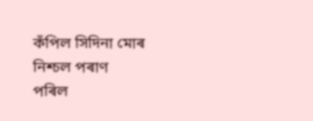কঁপিল সিদিনা মোৰ নিশ্চল পৰাণ
পৰিল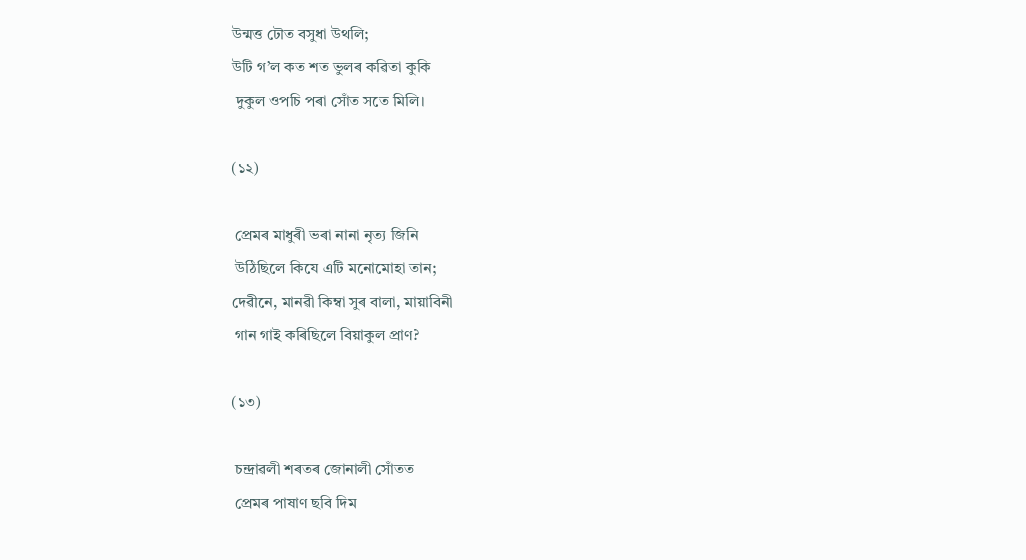উন্মত্ত ঢৌত বসুধা উথলি;
উটি গ’ল কত শত ভুলৰ কৱিতা কুকি
 দুকুল ওপচি পৰা সোঁত সতে মিলি।

(১২)

 প্ৰেমৰ মাধুৰী ভৰা নানা নৃত্য জিনি
 উঠিছিলে কিযে এটি মনোমোহা তান;
দেৱীনে, মানৱী কিম্বা সুৰ বালা, মায়াবিনী
 গান গাই কৰিছিলে বিয়াকুল প্ৰাণ?

(১৩)

 চন্দ্ৰাৱলী শৰতৰ জোনালী সোঁতত
 প্ৰেমৰ পাষাণ ছবি দিম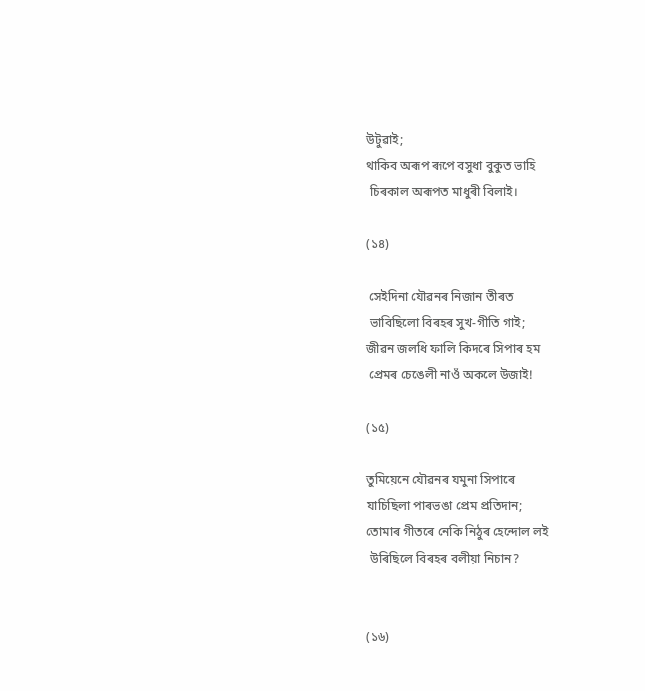উটুৱাই;
থাকিব অৰূপ ৰূপে বসুধা বুকুত ভাহি
 চিৰকাল অৰূপত মাধুৰী বিলাই।

(১৪)

 সেইদিনা যৌৱনৰ নিজান তীৰত
 ভাবিছিলো বিৰহৰ সুখ-গীতি গাই;
জীৱন জলধি ফালি কিদৰে সিপাৰ হম
 প্ৰেমৰ চেঙেলী নাওঁ অকলে উজাই!

(১৫)

তুমিয়েনে যৌৱনৰ যমুনা সিপাৰে
যাচিছিলা পাৰভঙা প্ৰেম প্ৰতিদান;
তোমাৰ গীতৰে নেকি নিঠুৰ হেন্দোল লই
 উৰিছিলে বিৰহৰ বলীয়া নিচান?


(১৬)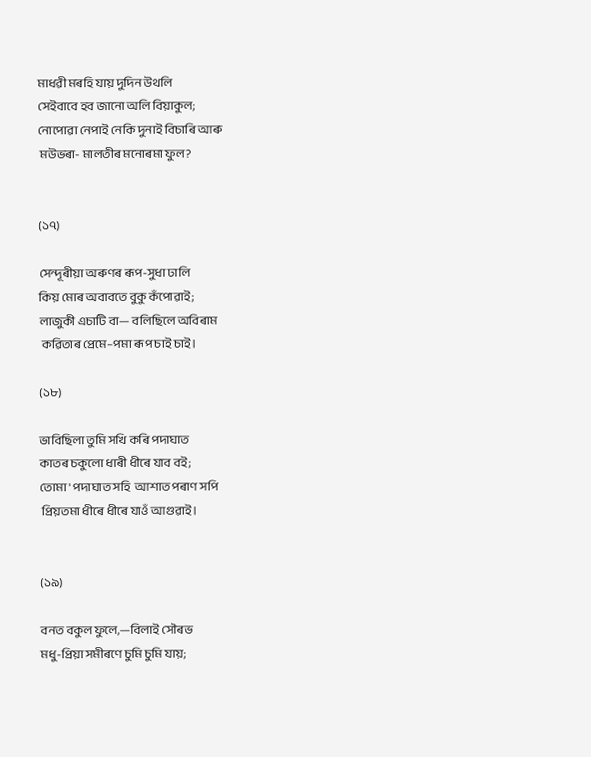মাধৱী মৰহি যায় দুদিন উথলি
সেইবাবে হব জানো অলি বিয়াকুল;
নোপোৱা নেপাই নেকি দুনাই বিচাৰি আৰু
 মউভৰা- মালতীৰ মনোৰমা ফুল?


(১৭)

সেন্দূৰীয়া অৰুণৰ ৰূপ-সুধা ঢালি
কিয় মোৰ অবাবতে বুকু কঁপোৱাই;
লাজুকী এচাটি বা— বলিছিলে অবিৰাম
 কৱিতাৰ প্ৰেমে–পমা ৰূপ চাই চাই।

(১৮)

ভাবিছিলা তুমি সখি কৰি পদাঘাত
কাতৰ চকুলো ধাৰী ধীৰে যাব বই;
তোমা' পদাঘাত সহি  আশাত পৰাণ সপি
 প্ৰিয়তমা ধীৰে ধীৰে যাওঁ আগুৱাই।


(১৯)

বনত বকুল ফুলে,—বিলাই সৌৰভ
মধু-প্ৰিয়া সমীৰণে চুমি চুমি যায়;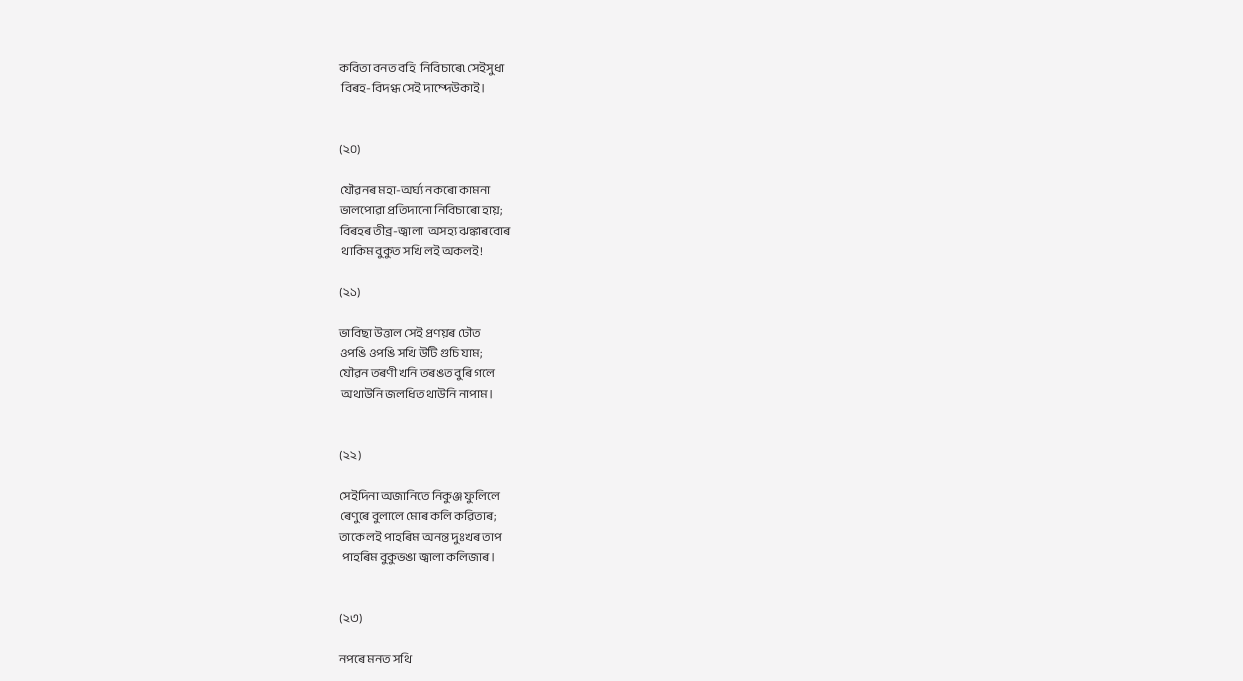কবিতা বনত বহি  নিবিচাৰে৷ সেইসুধা
 বিৰহ-বিদগ্ধ সেই দাম্দেউকাই।


(২০)

যৌৱনৰ মহা-অৰ্ঘ্য নকৰো কামনা
ভালপোৱা প্ৰতিদানো নিবিচাৰো হায়;
বিৰহৰ তীব্ৰ-জ্বালা  অসহ্য ঝঙ্কাৰবোৰ
 থাকিম বুকুত সখি লই অকলই!

(২১)

ভাবিছা উত্তাল সেই প্ৰণয়ৰ ঢৌত
ওপঙি ওপঙি সখি উটি গুচি যাম;
যৌৱন তৰণী খনি তৰঙত বুৰি গলে
 অথাউনি জলধিত থাউনি নাপাম।


(২২)

সেইদিনা অজানিতে নিকুঞ্জ ফুলিলে
ৰেণুৰে বুলালে মোৰ কলি কৱিতাৰ;
তাকে লই পাহৰিম অনন্ত দুঃখৰ তাপ
 পাহৰিম বুকুভঙা জ্বালা কলিজাৰ।


(২৩)

নপৰে মনত সথি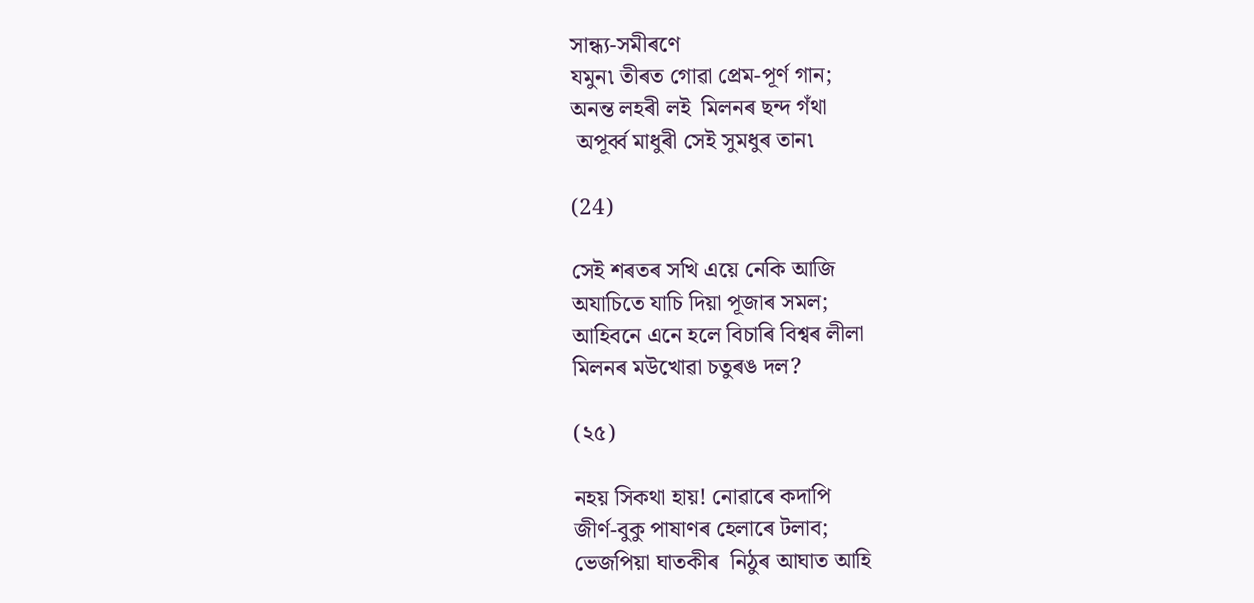সান্ধ্য-সমীৰণে
যমুন৷ তীৰত গোৱা প্ৰেম-পূৰ্ণ গান;
অনন্ত লহৰী লই  মিলনৰ ছন্দ গঁথা
 অপূৰ্ব্ব মাধুৰী সেই সুমধুৰ তান৷

(24)

সেই শৰতৰ সখি এয়ে নেকি আজি
অযাচিতে যাচি দিয়া পূজাৰ সমল;
আহিবনে এনে হলে বিচাৰি বিশ্বৰ লীলা
মিলনৰ মউখোৱা চতুৰঙ দল?

(২৫)

নহয় সিকথা হায়! নোৱাৰে কদাপি
জীৰ্ণ-বুকু পাষাণৰ হেলাৰে টলাব;
ভেজপিয়া ঘাতকীৰ  নিঠুৰ আঘাত আহি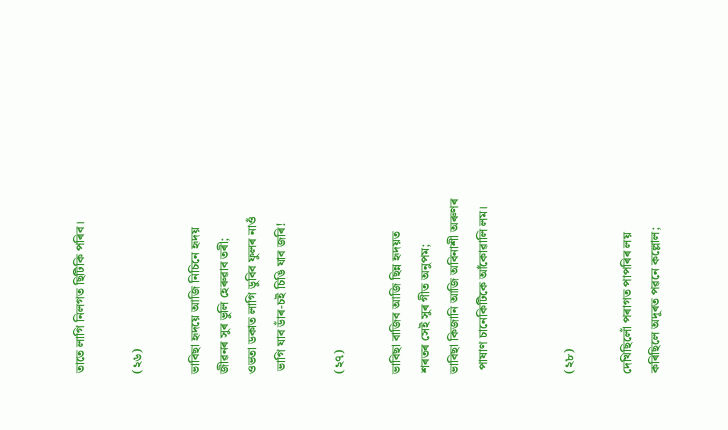তাতে লাগি নিলগত ছিটিকি পৰিব।

(২৬)

ভাবিছা হৃদয়ে আজি নিচিনে হৃদয়
জীৱনৰ সুৰ ভুলি হেৰুৱাব তৰী;
ওভতা ডকাত লাগি ডুবিব ফুলৰ নাওঁ
 ভাগি যাব ডাঁৰ-চই চিঙি যাব জৰি!

(২৭)

ভাবিছা বাজিব আজি ছিন্ন হৃদয়ত
শৰতৰ সেই সুৰ গীত অনুপম;
ভাবিছা কিজানি আজি অবিনাশী অৰুণৰ
 পাষাণ চানেকিটিকে আঁকোৱালি লম।


(২৮)

দেখিছিলোঁ পৰাগত পাপৰিৰ লয়
কৰিছিলে অদূৰত পৱনে কল্লোল;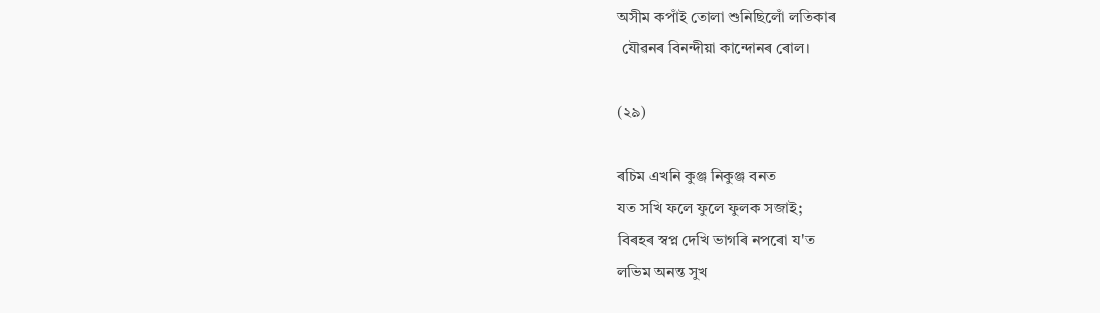অসীম কপাঁই তোলা শুনিছিলোঁ লতিকাৰ
 যৌৱনৰ বিনন্দীয়া কান্দোনৰ ৰোল।

(২৯)

ৰচিম এখনি কুঞ্জ নিকুঞ্জ বনত
যত সখি ফলে ফুলে ফুলক সজাই;
বিৰহৰ স্বপ্ন দেখি ভাগৰি নপৰো য'ত
লভিম অনন্ত সুখ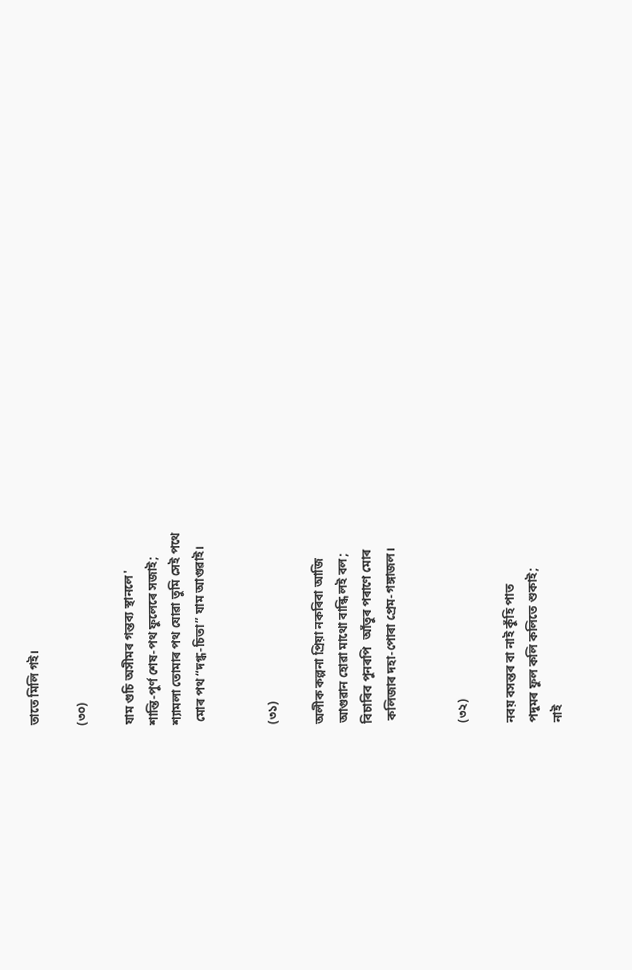তাতে মিলি গই।

(৩০)

যাম গুচি অসীমৰ গন্তব্য স্থানলে'
শান্তি-পুৰ্ণ শেষ-পথ ফুলেৰে সজাই;
শ্যামলা তোমাৰ পথ যোৱা তুমি সেই পথে
 মোৰ পথ “দগ্ধ-চিতা” যাম আগুৱাই।


(৩১)

অলীক কল্পনা প্ৰিয়া নকৰিবা আজি
আগুৱান হোৱা মাথো বান্ধি লই বল;
বিচাৰিব পুনৰপি  আঁতুৰ পৰাণে মোৰ
 কলিজাৰ দহা-পোৰা প্ৰেম-গঙ্গাজল।


(৩২)

নবয় বসন্তৰ বা নাই কুঁহি পাত
পদুমৰ ফুল কলি কলিতে শুকাই;
নাই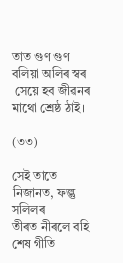তাত গুণ গুণ  বলিয়া অলিৰ স্বৰ
 সেয়ে হব জীৱনৰ মাথো শ্ৰেষ্ঠ ঠাই।

(৩৩)

সেই তাতে নিজানত, ফল্গু সলিলৰ
তীৰত নীৰলে বহি শেষ গীতি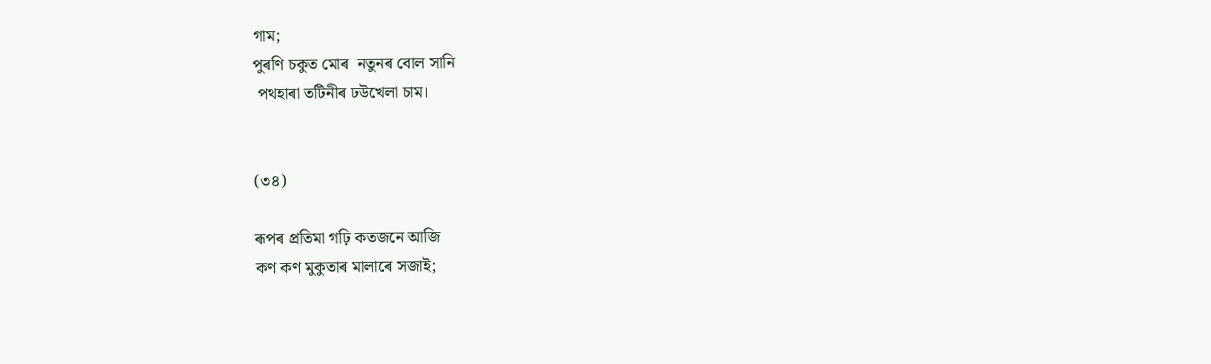গাম;
পুৰণি চকুত মোৰ  নতুনৰ বোল সানি
 পথহাৰা তটিনীৰ ঢউখেলা চাম।


(৩৪)

ৰূপৰ প্ৰতিমা গঢ়ি কতজনে আজি
কণ কণ মুকুতাৰ মালাৰে সজাই;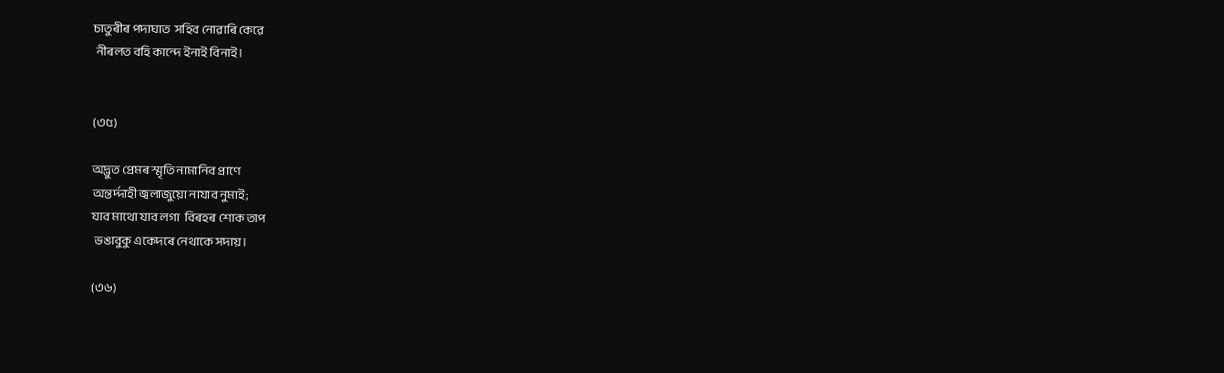চাতুৰীৰ পদাঘাত  সহিব নোৱাৰি কেৱে
 নীৰলত বহি কান্দে ইনাই বিনাই।


(৩৫)

অদ্ভুত প্ৰেমৰ স্মৃতি নামানিব প্ৰাণে
অন্তৰ্দ্দাহী জ্বলাজুয়ো নাযাব নুমাই;
যাব মাথো যাব লগা  বিৰহৰ শোক তাপ
 ভঙাবুকু একেদৰে নেথাকে সদায়।

(৩৬)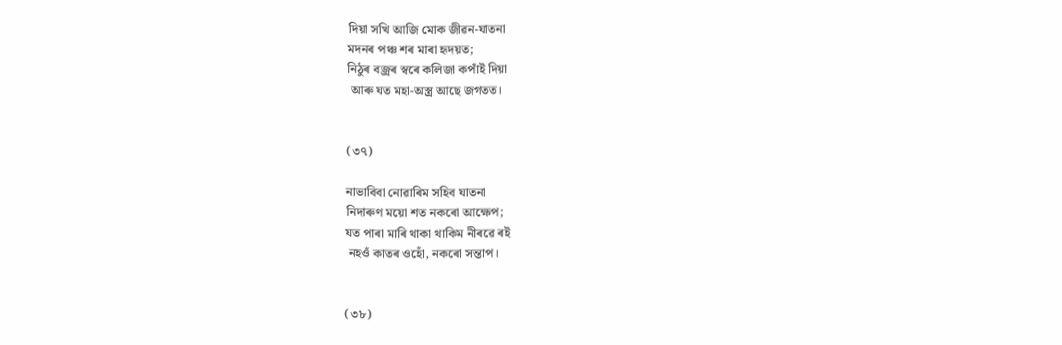দিয়া সখি আজি মোক জীৱন-যাতনা
মদনৰ পঞ্চ শৰ মাৰা হৃদয়ত;
নিঠুৰ বজ্ৰৰ স্বৰে কলিজা কপাঁই দিয়া
 আৰু যত মহা-অস্ত্ৰ আছে জগতত।


(৩৭)

নাভাবিবা নোৱাৰিম সহিব যাতনা
নিদাৰুণ ময়ো শত নকৰো আক্ষেপ;
যত পাৰা মাৰি থাকা থাকিম নীৰৱে ৰই
 নহওঁ কাতৰ ওহোঁ, নকৰো সন্তাপ।


(৩৮)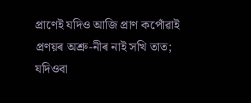প্ৰাণেই যদিও আজি প্ৰাণ কপোঁৱাই
প্ৰণয়ৰ অশ্ৰু-নীৰ নাই সখি তাত;
যদিওবা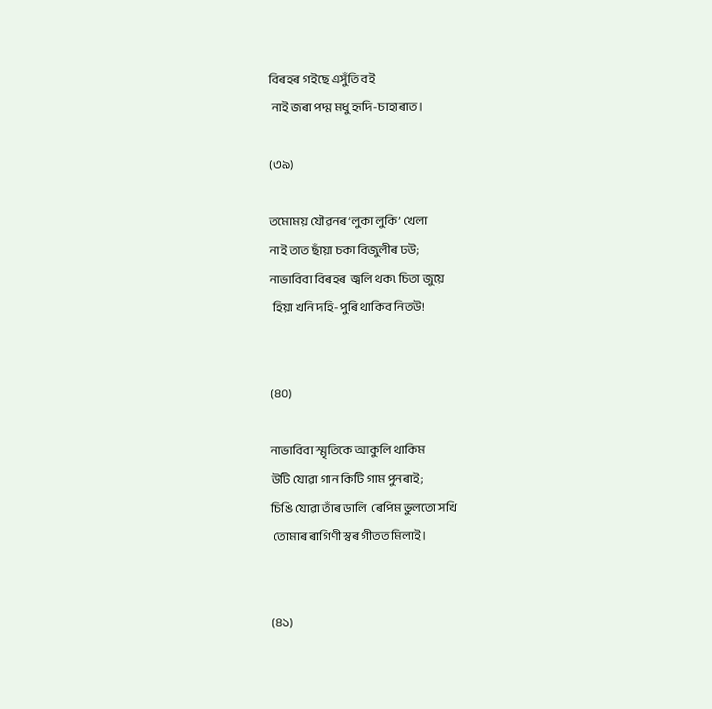বিৰহৰ গইছে এসুঁতি বই
 নাই জৰা পদ্ম মধু হৃদি-চাহাৰাত।

(৩৯)

তমোময় যৌৱনৰ ‘লুকা লুকি’ খেলা
নাই তাত ছাঁয়া চকা বিজুলীৰ ঢউ;
নাভাবিবা বিৰহৰ  জ্বলি থক৷ চিতা জুয়ে
 হিয়া খনি দহি-পুৰি থাকিব নিতউ!


(৪০)

নাভাবিবা স্মৃতিকে আকুলি থাকিম
উটি যোৱা গান কিটি গাম পুনৰাই;
চিঙি যোৱা তাঁৰ ডালি  ৰেপিম ভুলতো সখি
 তোমাৰ ৰাগিণী স্বৰ গীতত মিলাই।


(৪১)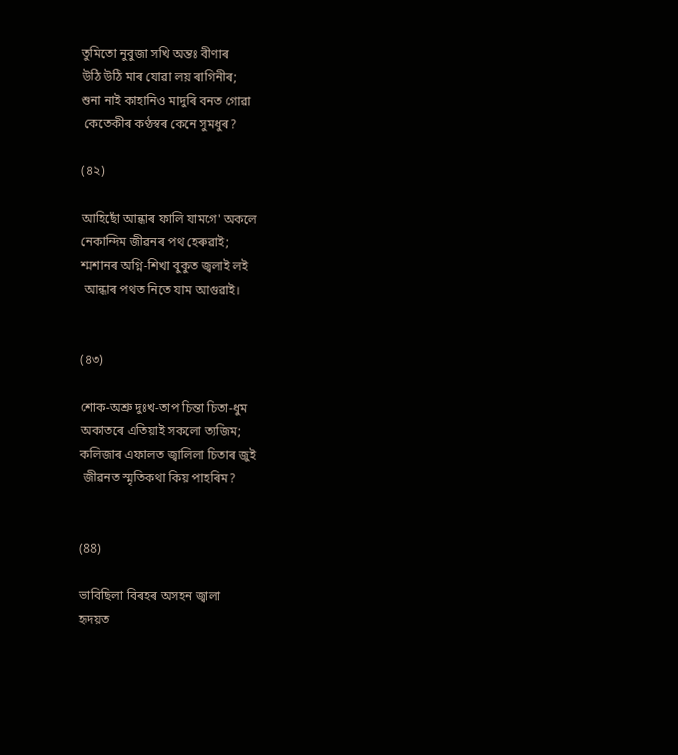তুমিতো নুবুজা সখি অন্তঃ বীণাৰ
উঠি উঠি মাৰ যোৱা লয় ৰাগিনীৰ;
শুনা নাই কাহানিও মাদুৰি বনত গোৱা
 কেতেকীৰ কণ্ঠস্বৰ কেনে সুমধুৰ?

(৪২)

আহিছোঁ আন্ধাৰ ফালি যামগে' অকলে
নেকান্দিম জীৱনৰ পথ হেৰুৱাই;
শ্মশানৰ অগ্নি-শিখা বুকুত জ্বলাই লই
 আন্ধাৰ পথত নিতে যাম আগুৱাই।


(৪৩)

শোক-অশ্ৰু দুঃখ-তাপ চিন্তা চিতা-ধুম
অকাতৰে এতিয়াই সকলো ত্যজিম;
কলিজাৰ এফালত জ্বালিলা চিতাৰ জুই
 জীৱনত স্মৃতিকথা কিয় পাহৰিম?


(88)

ভাবিছিলা বিৰহৰ অসহন জ্বালা
হৃদয়ত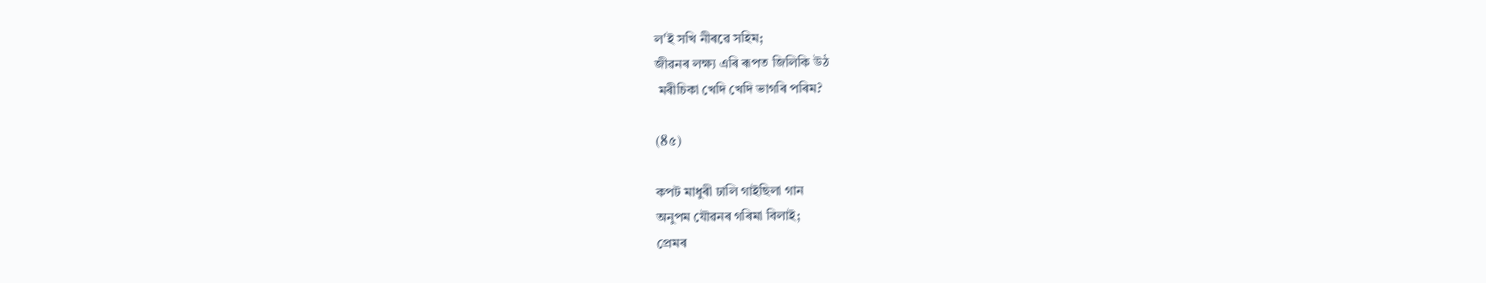ল'ই সখি নীৰৱে সহিম;
জীৱনৰ লক্ষ্য এৰি ৰূপত জিলিকি উঠ
 মৰীচিকা খেদি খেদি ভাগৰি পৰিম?

(8৫)

কপট মাধুৰী ঢালি গাইছিলা গান
অনুপম যৌৱনৰ গৰিমা বিলাই;
প্ৰেমৰ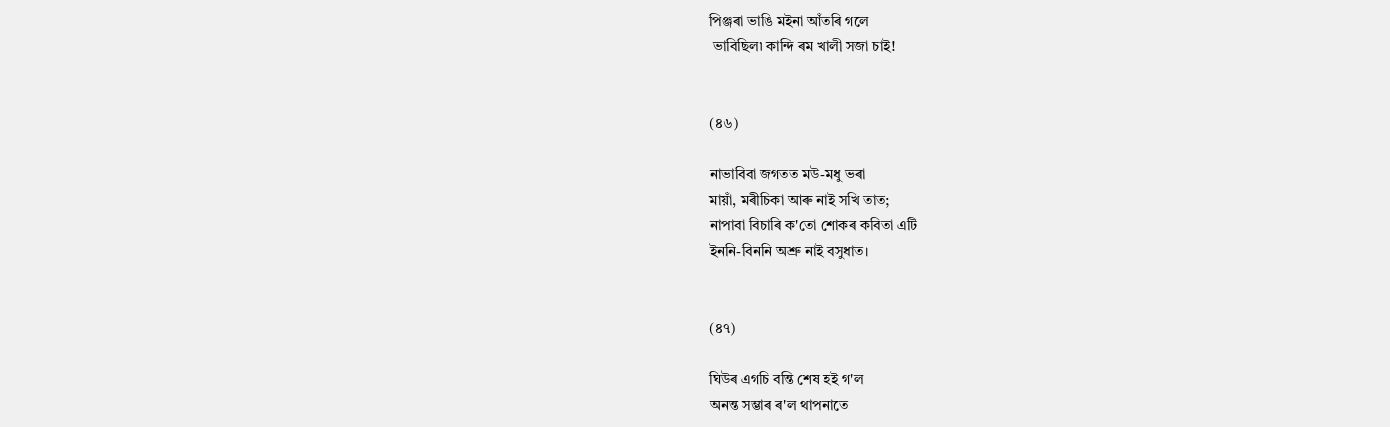পিঞ্জৰা ভাঙি মইনা আঁতৰি গলে
 ভাবিছিল৷ কান্দি ৰম খালী সজা চাই!


(৪৬)

নাভাবিবা জগতত মউ-মধু ভৰা
মায়াঁ, মৰীচিকা আৰু নাই সখি তাত;
নাপাবা বিচাৰি ক'তো শোকৰ কবিতা এটি
ইননি-বিননি অশ্ৰু নাই বসুধাত।


(৪৭)

ঘিউৰ এগচি বন্তি শেষ হই গ'ল
অনন্ত সম্ভাৰ ৰ'ল থাপনাতে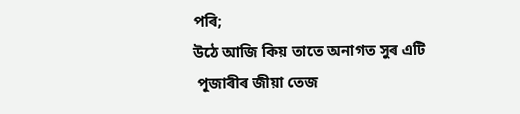পৰি;
উঠে আজি কিয় তাতে অনাগত সুৰ এটি
 পূজাৰীৰ জীয়া তেজ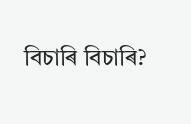বিচাৰি বিচাৰি?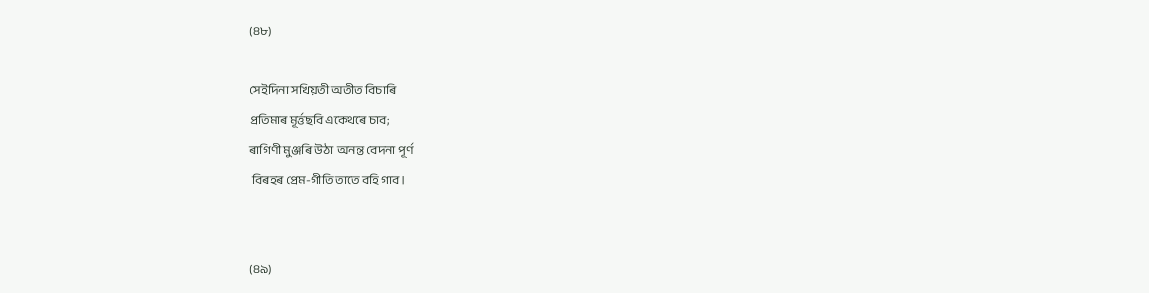(৪৮)

সেইদিনা সখিয়তী অতীত বিচাৰি
প্ৰতিমাৰ মূৰ্ত্তছবি একেথৰে চাব;
ৰাগিণী মুঞ্জৰি উঠা  অনন্ত বেদনা পূৰ্ণ
 বিৰহৰ প্ৰেম-গীতি তাতে বহি গাব।


(৪৯)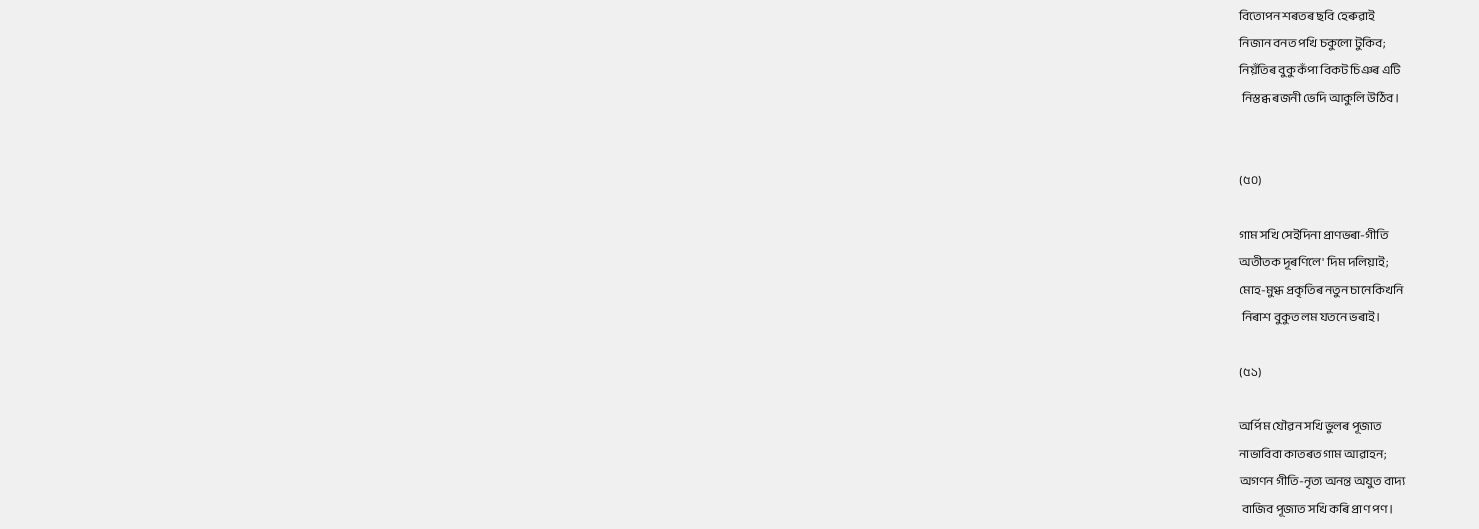বিতোপন শৰতৰ ছবি হেৰুৱাই
নিজান বনত পখি চকুলো টুকিব;
নিয়ঁতিৰ বুকু কঁপা বিকট চিঞৰ এটি
 নিস্তব্ধ ৰজনী ভেদি আকুলি উঠিব।


(৫০)

গাম সখি সেইদিনা প্ৰাণভৰা-গীতি
অতীতক দূৰণিলে' দিম দলিয়াই;
মোহ-মুগ্ধ প্ৰকৃতিৰ নতুন চানেকিখনি
 নিৰাশ বুকুত লম যতনে ভৰাই।

(৫১)

অৰ্পিম যৌৱন সখি ভুলৰ পূজাত
নাভাবিবা কাতৰত গাম আৱাহন;
অগণন গীতি-নৃত্য অনন্ত অযুত বাদ্য
 বাজিব পূজাত সখি কৰি প্ৰাণ পণ।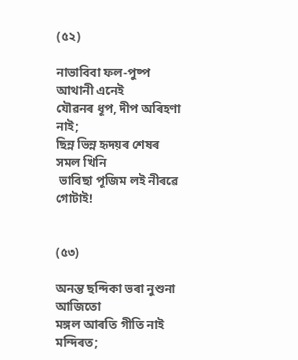(৫২)

নাভাবিবা ফল-পুষ্প আথানী এনেই
যৌৱনৰ ধূপ, দীপ অৰিহণা নাই;
ছিন্ন ভিন্ন হৃদয়ৰ শেষৰ সমল খিনি
 ভাবিছা পূজিম লই নীৰৱে গোটাই!


(৫৩)

অনন্ত ছন্দিকা ভৰা নুশুনা আজিতো
মঙ্গল আৰতি গীতি নাই মন্দিৰত;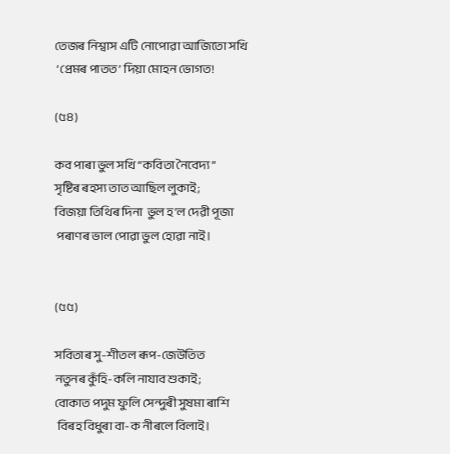তেজৰ নিশ্বাস এটি নোপোৱা আজিতো সখি
 ‘প্ৰেমৰ পাতত’ দিয়া মোহন ভোগত!

(৫৪)

কব পাৰা ভুল সখি “কবিতা নৈবেদ্য”
সৃষ্টিৰ ৰহস্য তাত আছিল লুকাই;
বিজয়া তিথিৰ দিনা  ভুল হ'ল দেৱী পূজা
 পৰাণৰ ভাল পোৱা ভুল হোৱা নাই।


(৫৫)

সবিতাৰ সু-শীতল ৰূপ-জেউতিত
নতুনৰ কুঁহি-কলি নাযাব শুকাই;
বোকাত পদুম ফুলি সেন্দুৰী সুষমা ৰাশি
 বিৰহ বিধুৰা বা-ক নীৰলে বিলাই।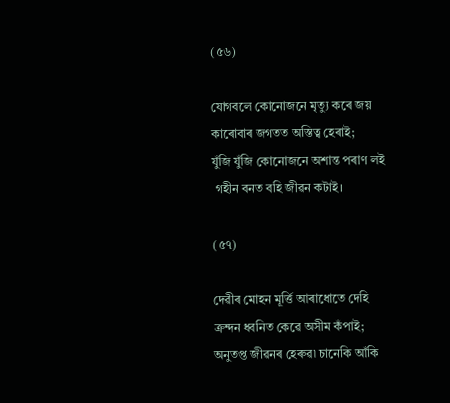(৫৬)

যোগবলে কোনোজনে মৃত্যু কৰে জয়
কাৰোবাৰ জগতত অস্তিত্ব হেৰাই;
যুঁজি যুঁজি কোনোজনে অশান্ত পৰাণ লই
 গহীন বনত বহি জীৱন কটাই।

(৫৭)

দেৱীৰ মোহন মূৰ্ত্তি আৰাধোতে দেহি
ক্ৰন্দন ধ্বনিত কেৱে অসীম কঁপাই;
অনুতপ্ত জীৱনৰ হেৰুৱ৷ চানেকি আঁকি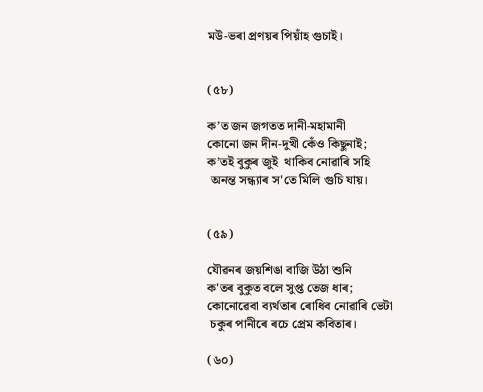মউ-ভৰা প্ৰণয়ৰ পিয়াঁহ গুচাই।


(৫৮)

ক’ত জন জগতত দানী-মহামানী
কোনো জন দীন-দুখী কেঁও কিছুনাই;
ক’তই বুকুৰ জুই  থাকিব নোৱাৰি সহি
 অনন্ত সন্ধ্যাৰ স'তে মিলি গুচি যায়।


(৫৯)

যৌৱনৰ জয়শিঙা বাজি উঠা শুনি
ক'তৰ বুকুত বলে সুপ্ত তেজ ধাৰ;
কোনোৱেবা ব্যৰ্থতাৰ ৰোধিব নোৱাৰি ভেটা
 চকুৰ পানীৰে ৰচে প্ৰেম কবিতাৰ।

(৬০)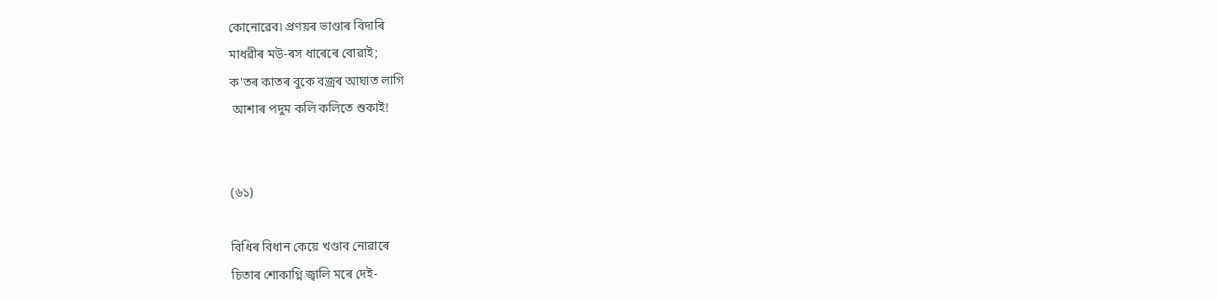কোনোৱেব৷ প্ৰণয়ৰ ভাণ্ডাৰ বিদাৰি
মাধৱীৰ মউ-ৰস ধাৰেৰে বোৱাই;
ক'তৰ কাতৰ বুকে বজ্ৰৰ আঘাত লাগি
 আশাৰ পদুম কলি কলিতে শুকাই!


(৬১)

বিধিৰ বিধান কেয়ে খণ্ডাব নোৱাৰে
চিতাৰ শোকাগ্নি জ্বালি মৰে দেই-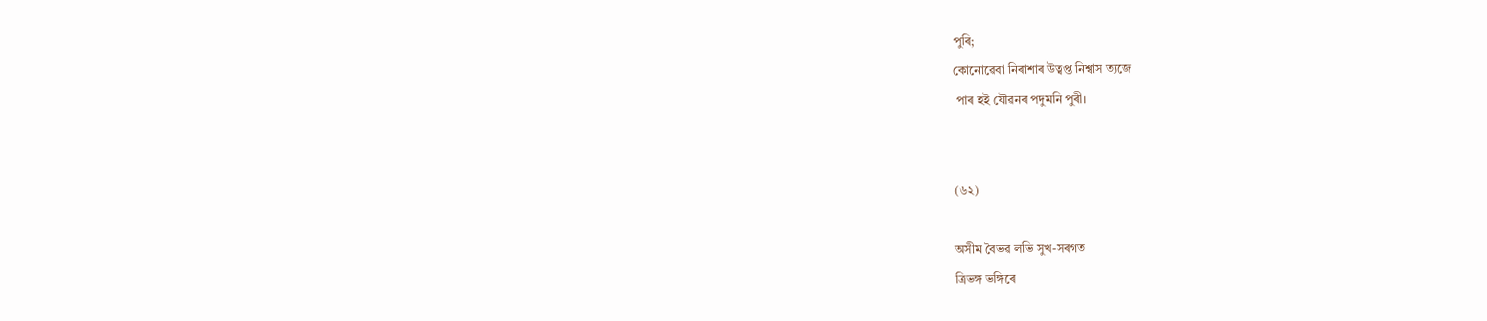পুৰি;
কোনোৱেবা নিৰাশাৰ উত্বপ্ত নিশ্বাস ত্যজে
 পাৰ হই যৌৱনৰ পদুমনি পুৰী।


(৬২)

অসীম বৈভৱ লভি সুখ-সৰগত
ত্ৰিভঙ্গ ভঙ্গিৰে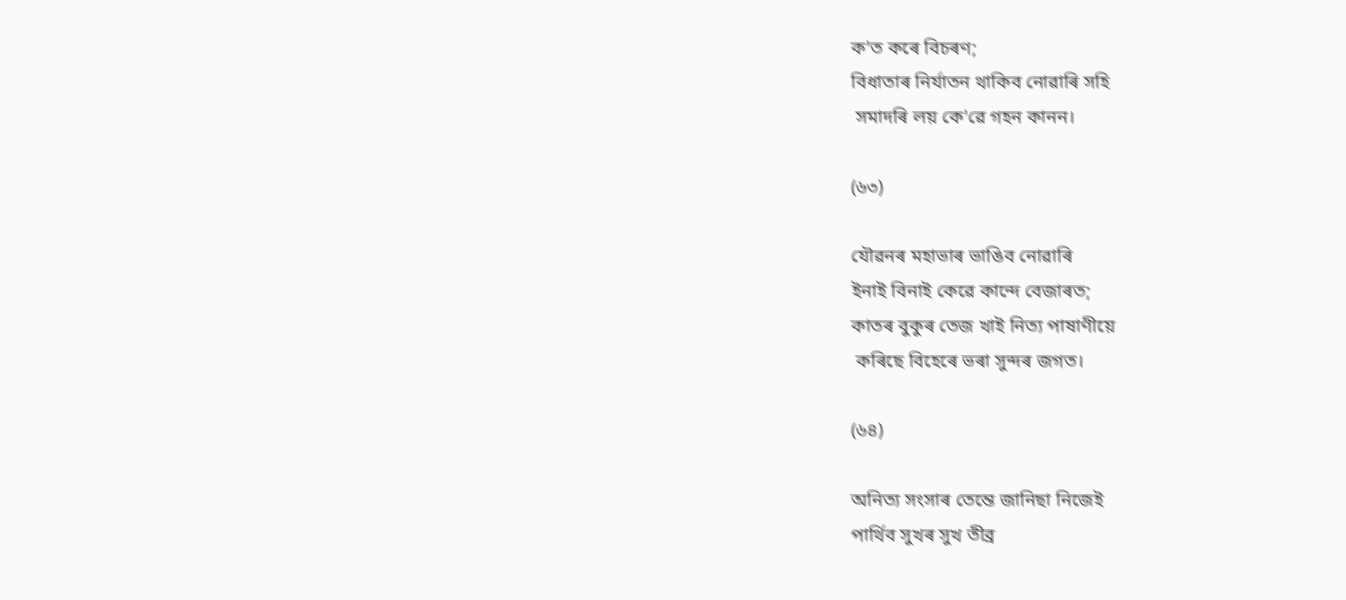ক'ত কৰে বিচৰণ;
বিধাতাৰ নিৰ্যাতন থাকিব নোৱাৰি সহি
 সমাদৰি লয় কে'ৱে গহন কানন।

(৬৩)

যৌৱনৰ মহাভাৰ ভাঙিব নোৱাৰি
ইনাই বিনাই কেৱে কান্দে বেজাৰত;
কাতৰ বুকুৰ তেজ খাই নিত্য পাষাণীয়ে
 কৰিছে বিহেৰে ভৰা সুন্দৰ জগত।

(৬৪)

অনিত্য সংসাৰ তেন্তে জানিছা নিজেই
পাৰ্থিব সুখৰ সুখ তীব্ৰ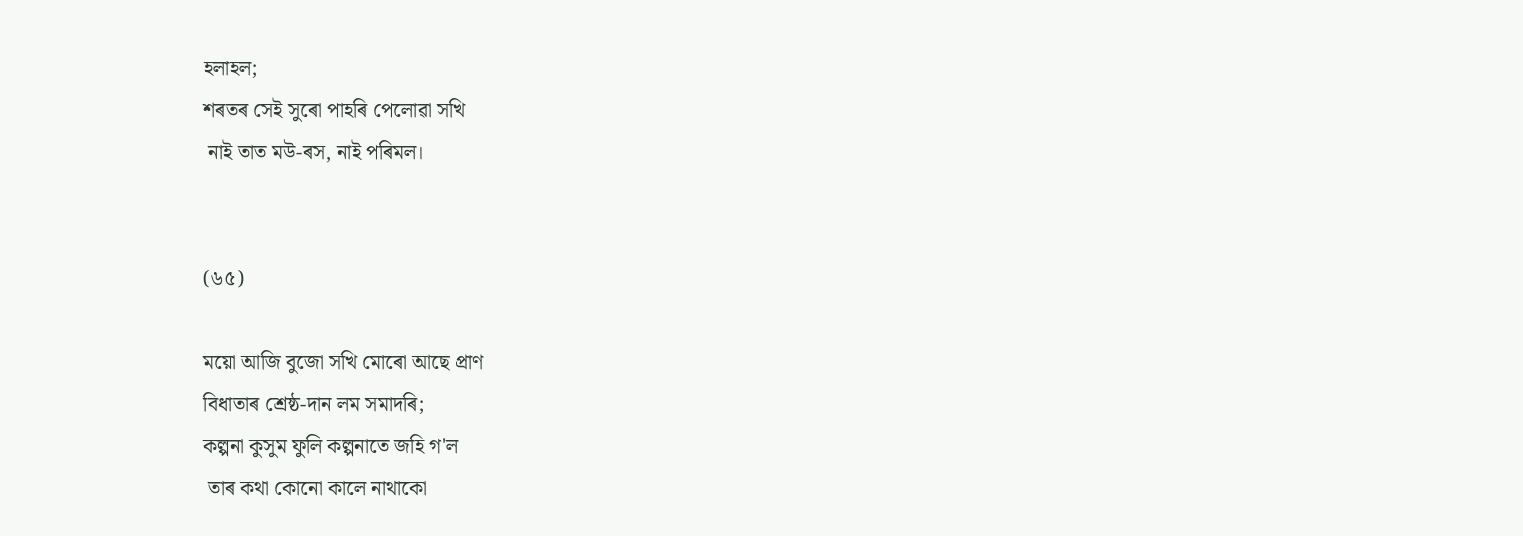হলাহল;
শৰতৰ সেই সুৰো পাহৰি পেলোৱা সখি
 নাই তাত মউ-ৰস, নাই পৰিমল।


(৬৫)

ময়ো আজি বুজো সখি মোৰো আছে প্ৰাণ
বিধাতাৰ শ্ৰেষ্ঠ-দান লম সমাদৰি;
কল্পনা কুসুম ফুলি কল্পনাতে জহি গ'ল
 তাৰ কথা কোনো কালে নাথাকো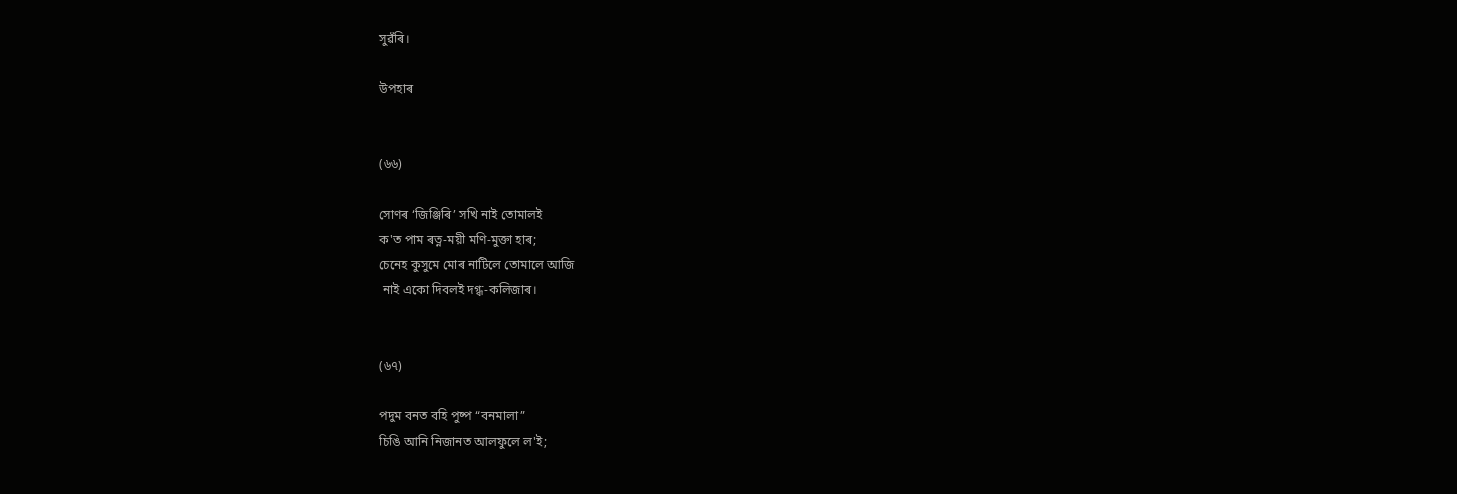সুৱঁৰি।

উপহাৰ


(৬৬)

সোণৰ ‘জিঞ্জিৰি’ সখি নাই তোমালই
ক'ত পাম ৰত্ন-ময়ী মণি-মুক্তা হাৰ;
চেনেহ কুসুমে মোৰ নাটিলে তোমালে আজি
 নাই একো দিবলই দগ্ধ-কলিজাৰ।


(৬৭)

পদুম বনত বহি পুষ্প “বনমালা”
চিঙি আনি নিজানত আলফুলে ল'ই;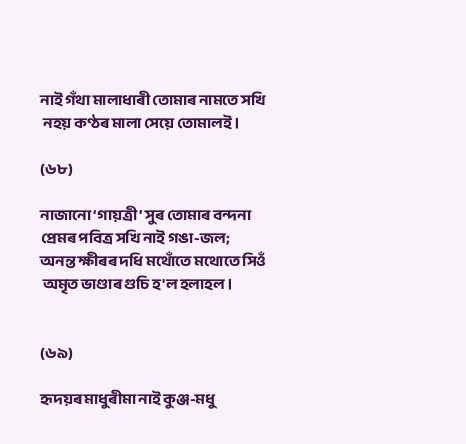নাই গঁথা মালাধাৰী তোমাৰ নামতে সখি
 নহয় কণ্ঠৰ মালা সেয়ে তোমালই।

(৬৮)

নাজানো ‘গায়ত্ৰী’ সুৰ তোমাৰ বন্দনা
প্ৰেমৰ পবিত্ৰ সখি নাই গঙা-জল;
অনন্ত ক্ষীৰৰ দধি মথোঁতে মথোতে সিওঁ
 অমৃত ভাণ্ডাৰ গুচি হ'ল হলাহল।


(৬৯)

হৃদয়ৰ মাধুৰীমা নাই কুঞ্জ-মধু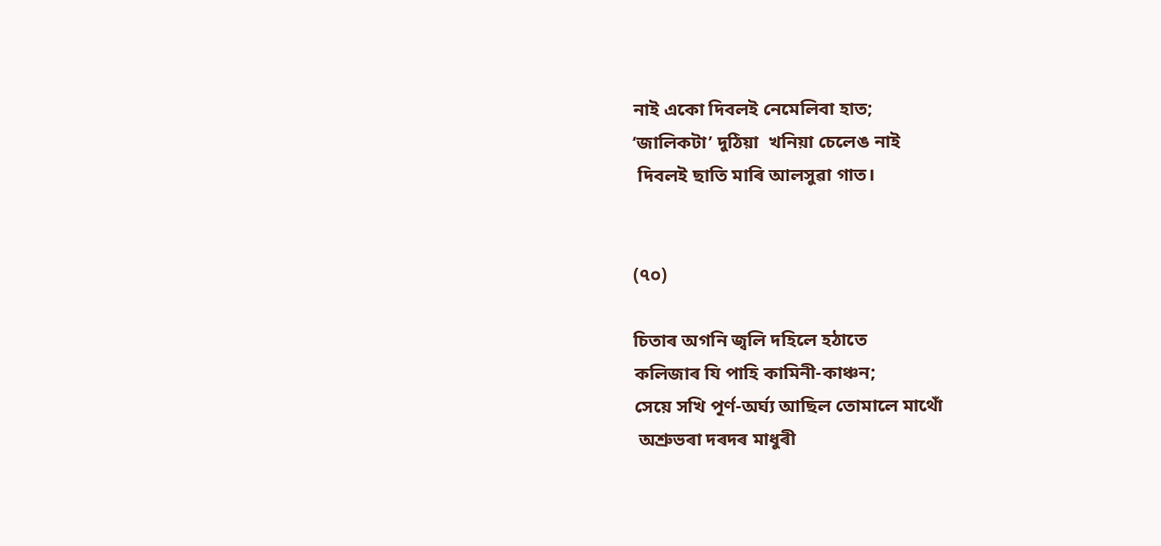নাই একো দিবলই নেমেলিবা হাত;
‘জালিকটা’ দুঠিয়া  খনিয়া চেলেঙ নাই
 দিবলই ছাতি মাৰি আলসুৱা গাত।


(৭০)

চিতাৰ অগনি জ্বলি দহিলে হঠাতে
কলিজাৰ যি পাহি কামিনী-কাঞ্চন;
সেয়ে সখি পূৰ্ণ-অৰ্ঘ্য আছিল তোমালে মাথোঁ
 অশ্ৰুভৰা দৰদৰ মাধুৰী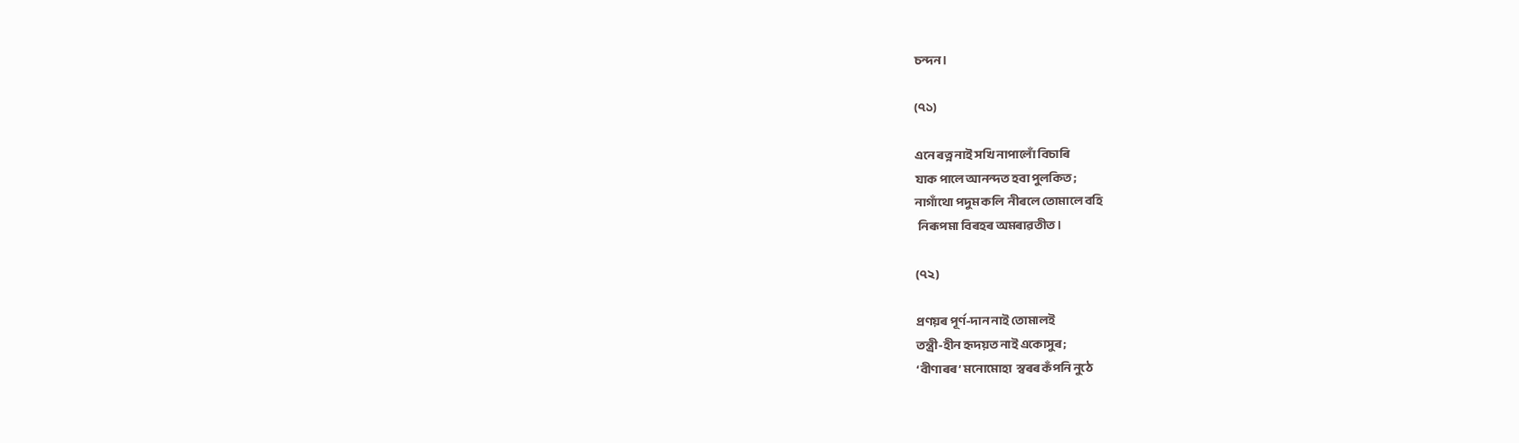চন্দন।

(৭১)

এনে ৰত্ন নাই সখি নাপালোঁ বিচাৰি
যাক পালে আনন্দত হবা পুলকিত;
নাগাঁথো পদুম কলি  নীৰলে তোমালে বহি
 নিৰূপমা বিৰহৰ অমৰাৱতীত।

(৭২)

প্ৰণয়ৰ পূৰ্ণ-দান নাই তোমালই
তন্ত্ৰী-হীন হৃদয়ত নাই একোসুৰ;
‘বীণাৰৰ’ মনোমোহা  স্বৰৰ কঁপনি নুঠে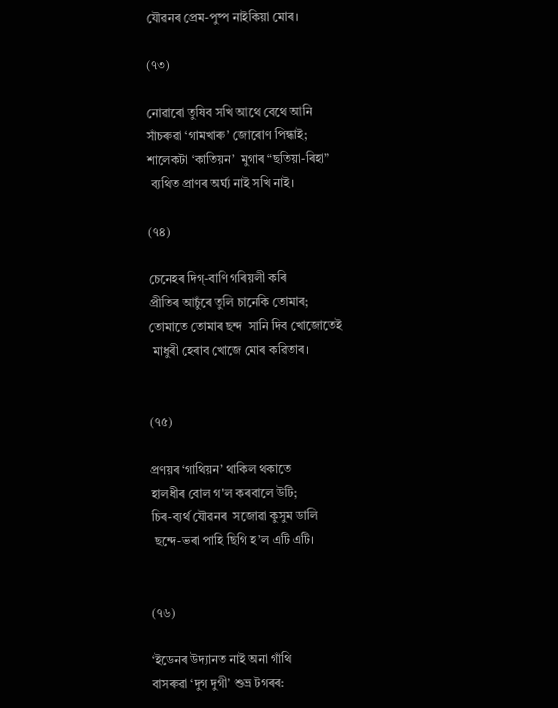যৌৱনৰ প্ৰেম-পুষ্প নাইকিয়া মোৰ।

(৭৩)

নোৱাৰো তুষিব সখি আথে বেথে আনি
সাঁচৰুৱা ‘গামখাৰু’ জোৰোণ পিন্ধাই;
শালেকটা ‘কাতিয়ন’  মুগাৰ “ছতিয়া-ৰিহা”
 ব্যথিত প্ৰাণৰ অৰ্ঘ্য নাই সখি নাই।

(৭৪)

চেনেহৰ দিগ্‌-বাণি গৰিয়লী কৰি
প্ৰীতিৰ আচুঁৰে তুলি চানেকি তোমাৰ;
তোমাতে তোমাৰ ছন্দ  সানি দিব খোজোতেই
 মাধুৰী হেৰাব খোজে মোৰ কৱিতাৰ।


(৭৫)

প্ৰণয়ৰ ‘গাথিয়ন’ থাকিল থকাতে
হালধীৰ বোল গ'ল কৰবালে উটি;
চিৰ-ব্যৰ্থ যৌৱনৰ  সজোৱা কুসুম ডালি
 ছন্দে-ভৰা পাহি ছিগি হ’ল এটি এটি।


(৭৬)

‘ইডেনৰ উদ্যানত নাই অনা গাঁথি
বাসৰুৱা ‘দুগ দুগী’ শুভ্ৰ টগৰৰ: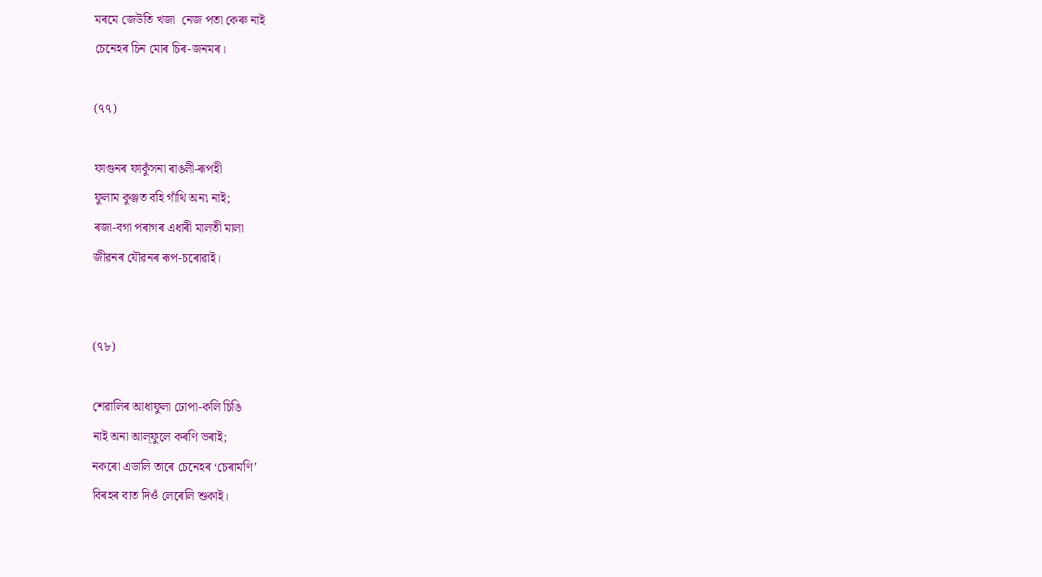মৰমে জেউতি খজা  নেজ পতা কেৰু নাই
চেনেহৰ চিন মোৰ চিৰ-জনমৰ।

(৭৭)

ফাগুনৰ ফাকুঁসনা ৰাঙলী-ৰূপহী
ফুলাম কুঞ্জত বহি গাঁথি অন৷ নাই;
ৰজা-বগা পৰাগৰ এধাৰী মালতী মালা
জীৱনৰ যৌৱনৰ ৰূপ-চৰোৱাই।


(৭৮)

শেৱালিৰ আধাফুলা ঢোপা-কলি চিঙি
নাই অনা আল্‌ফুলে কৰণি ভৰাই;
নকৰো এডালি তাৰে চেনেহৰ ‘চেৰামণি’
বিৰহৰ বাত দিওঁ লেৰেলি শুকাই।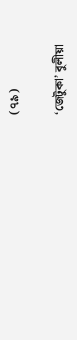(৭৯)

‘জেটুকা’ বুলীয়া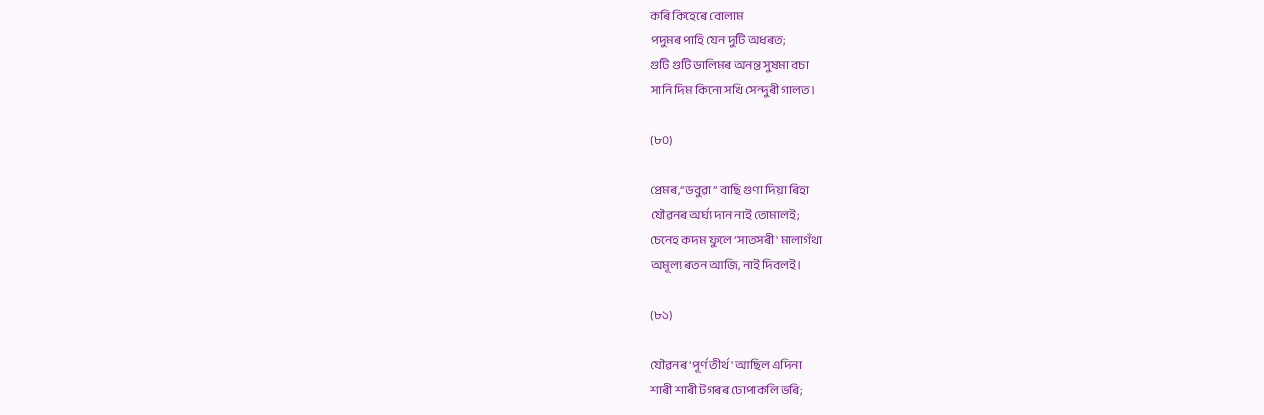কৰি কিহেৰে বোলাম
পদুমৰ পাহি যেন দুটি অধৰত;
গুটি গুটি ডালিমৰ অনন্ত সুষমা বচা
সানি দিম কিনো সখি সেন্দুৰী গালত।

(৮০)

প্ৰেমৰ,“ডবুৱা” বাছি গুণা দিয়া ৰিহা
যৌৱনৰ অৰ্ঘ্য দান নাই তোমালই;
চেনেহ কদম ফুলে ‘সাতসৰী' মালাগঁথা
অমূল্য ৰতন আজি, নাই দিবলই।

(৮১)

যৌৱনৰ ‘পূৰ্ণ তীৰ্থ' আছিল এদিনা
শাৰী শাৰী টগৰৰ ঢোপাকলি ভৰি;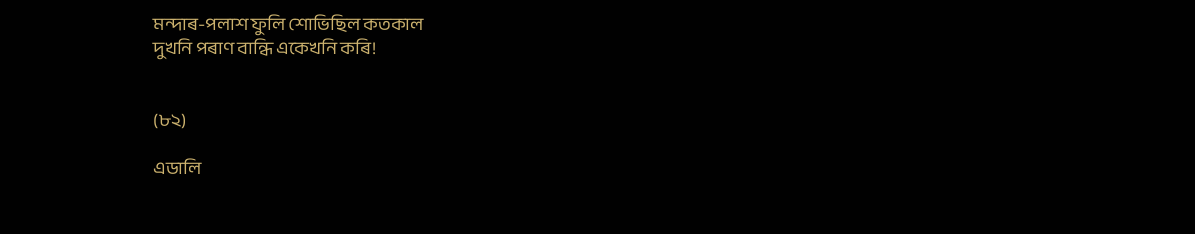মন্দাৰ-পলাশ ফুলি শোভিছিল কতকাল
দুখনি পৰাণ বান্ধি একেখনি কৰি!


(৮২)

এডালি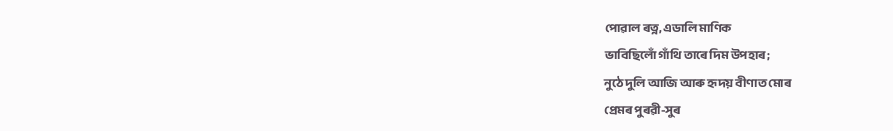পোৱাল ৰত্ন, এডালি মাণিক
ভাবিছিলোঁ গাঁথি তাৰে দিম উপহাৰ;
নুঠে দুলি আজি আৰু হৃদয় বীণাত মোৰ
প্ৰেমৰ পুৰৱী-সুৰ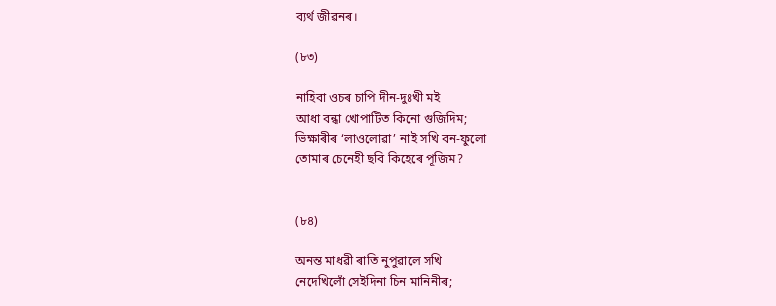ব্যৰ্থ জীৱনৰ।

(৮৩)

নাহিবা ওচৰ চাপি দীন-দুঃখী মই
আধা বন্ধা খোপাটিত কিনো গুজিদিম;
ভিক্ষাৰীৰ ‘লাওলোৱা’ নাই সখি বন-ফুলো
তোমাৰ চেনেহী ছবি কিহেৰে পূজিম?


(৮৪)

অনন্ত মাধৱী ৰাতি নুপুৱালে সখি
নেদেখিলোঁ সেইদিনা চিন মানিনীৰ;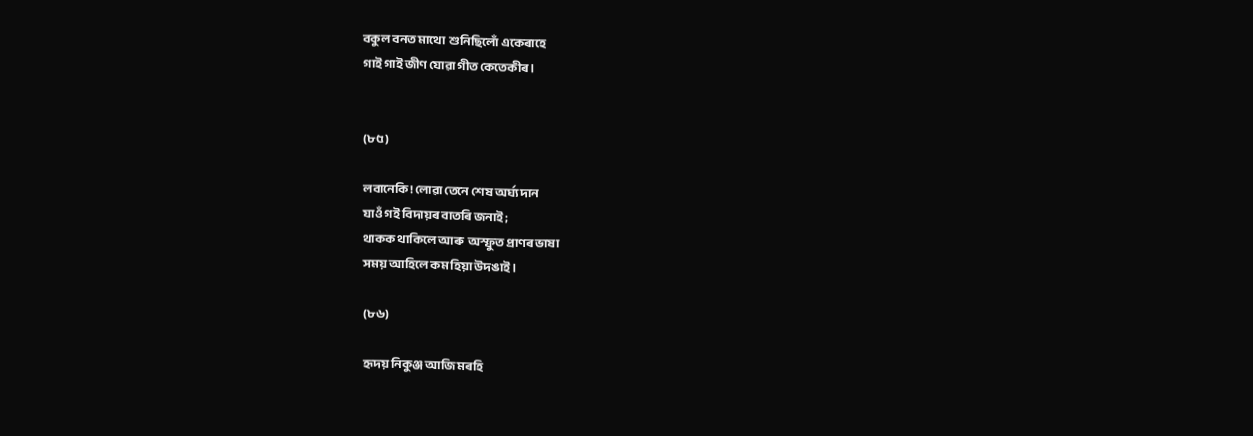বকুল বনত মাথো  শুনিছিলোঁ একেৰাহে
গাই গাই জীণ যোৱা গীত কেতেকীৰ।


(৮৫)

লবানেকি! লোৱা তেনে শেষ অৰ্ঘ্য দান
যাওঁ গই বিদায়ৰ বাতৰি জনাই;
থাকক থাকিলে আৰু  অস্ফুত প্ৰাণৰ ভাষা
সময় আহিলে কম হিয়া উদঙাই।

(৮৬)

হৃদয় নিকুঞ্জ আজি মৰহি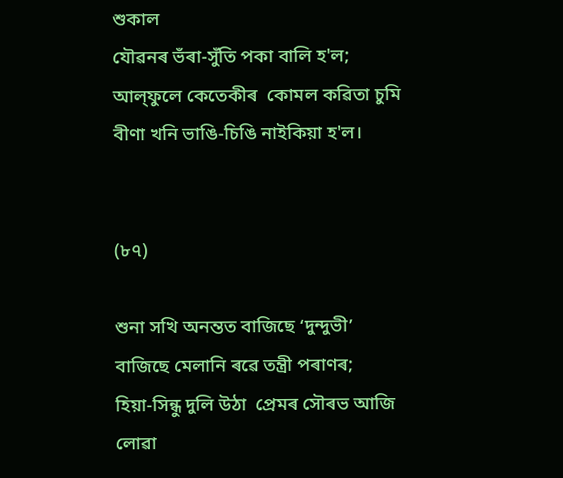শুকাল
যৌৱনৰ ভঁৰা-সুঁতি পকা বালি হ'ল;
আল্‌ফুলে কেতেকীৰ  কোমল কৱিতা চুমি
বীণা খনি ভাঙি-চিঙি নাইকিয়া হ'ল।


(৮৭)

শুনা সখি অনন্তত বাজিছে ‘দুন্দুভী’
বাজিছে মেলানি ৰৱে তন্ত্ৰী পৰাণৰ;
হিয়া-সিন্ধু দুলি উঠা  প্ৰেমৰ সৌৰভ আজি
লোৱা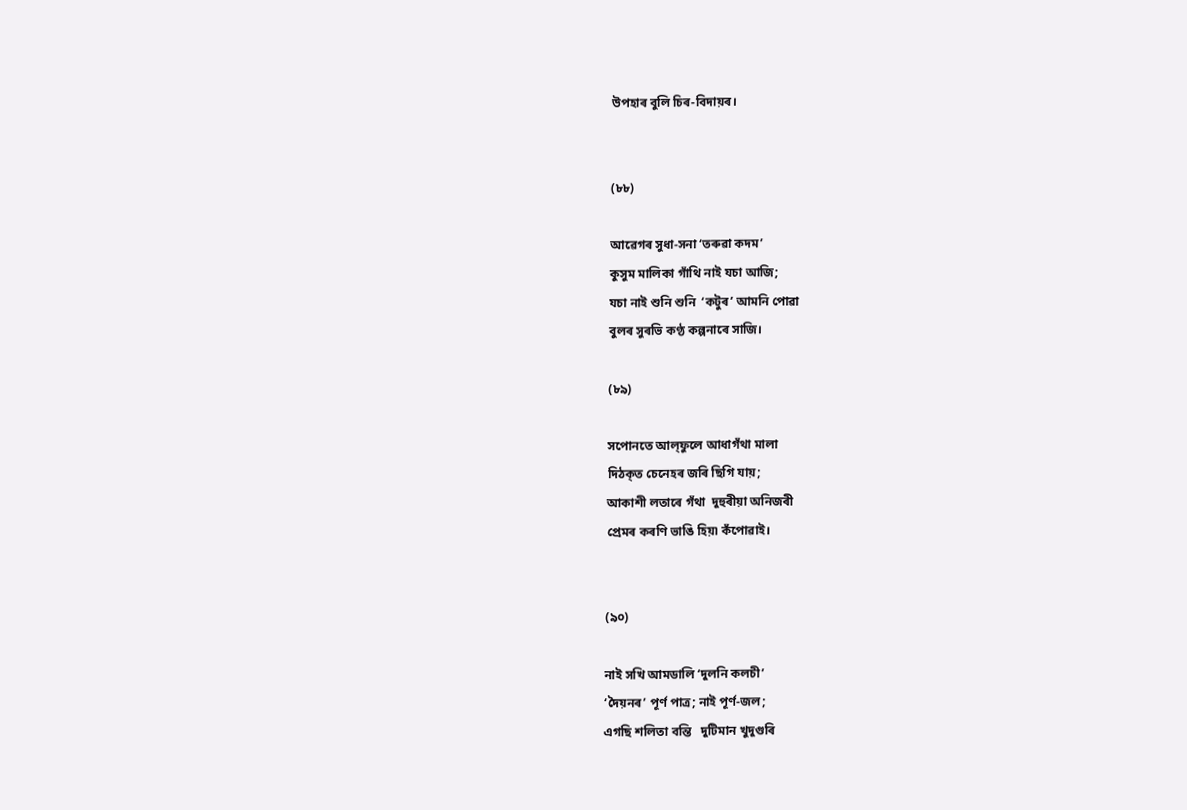উপহাৰ বুলি চিৰ-বিদায়ৰ।


(৮৮)

আৱেগৰ সুধা-সনা ‘তৰুৱা কদম’
কুসুম মালিকা গাঁথি নাই যচা আজি;
যচা নাই শুনি শুনি  ‘কটুৰ’ আমনি পোৱা
বুলৰ সুৰভি কণ্ঠ কল্পনাৰে সাজি।

(৮৯)

সপোনতে আল্‌ফুলে আধাগঁথা মালা
দিঠক্‌ত চেনেহৰ জৰি ছিগি যায়;
আকাশী লতাৰে গঁথা  দুহুৰীয়া অনিজৰী
প্ৰেমৰ কৰণি ভাঙি হিয়৷ কঁপোৱাই।


(৯০)

নাই সখি আমডালি ‘দুলনি কলচী’
‘দৈয়নৰ’ পূৰ্ণ পাত্ৰ; নাই পূৰ্ণ-জল;
এগছি শলিতা বন্তি   দুটিমান খুদুগুৰি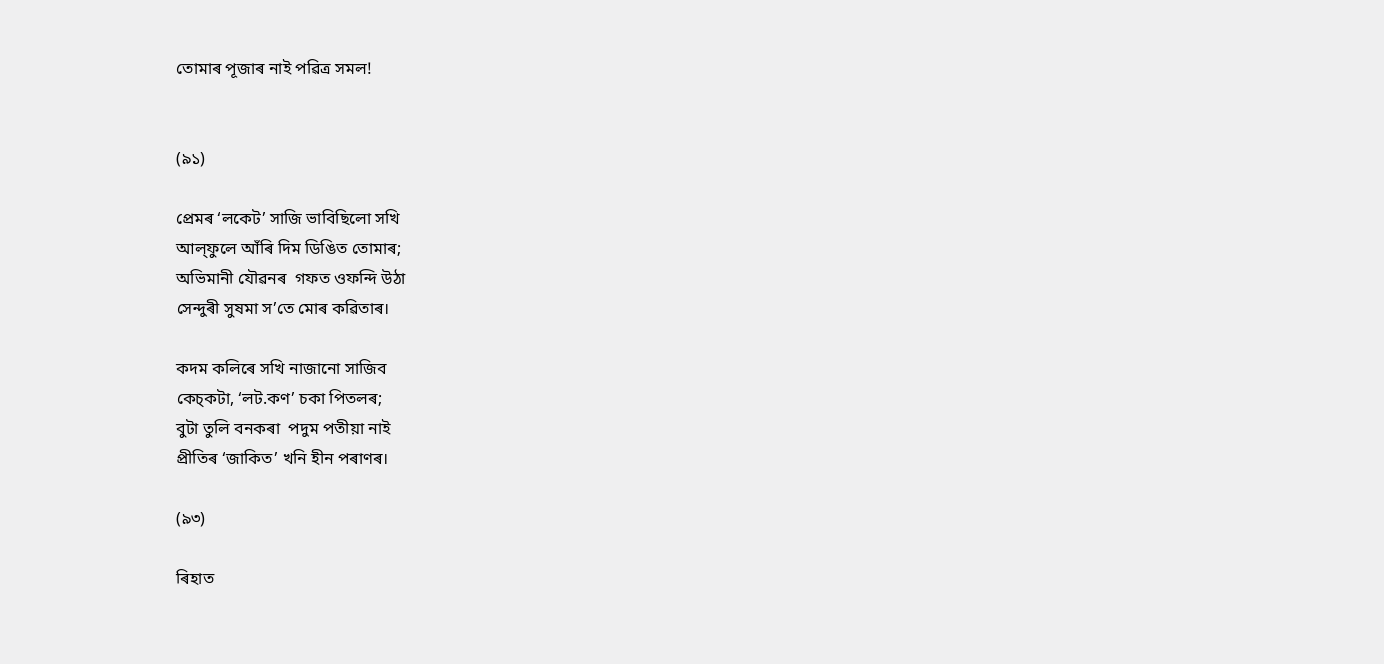তোমাৰ পূজাৰ নাই পৱিত্ৰ সমল!


(৯১)

প্ৰেমৰ ‘লকেট’ সাজি ভাবিছিলো সখি
আল্‌ফুলে আঁৰি দিম ডিঙিত তোমাৰ;
অভিমানী যৌৱনৰ  গফত ওফন্দি উঠা
সেন্দুৰী সুষমা স’তে মোৰ কৱিতাৰ।

কদম কলিৰে সখি নাজানো সাজিব
কেচ্কটা, ‘লট.কণ’ চকা পিতলৰ;
বুটা তুলি বনকৰা  পদুম পতীয়া নাই
প্ৰীতিৰ ‘জাকিত’ খনি হীন পৰাণৰ।

(৯৩)

ৰিহাত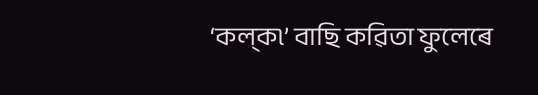‘কল্‌ক৷’ বাছি কৱিতা ফুলেৰে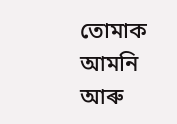তোমাক আমনি আৰু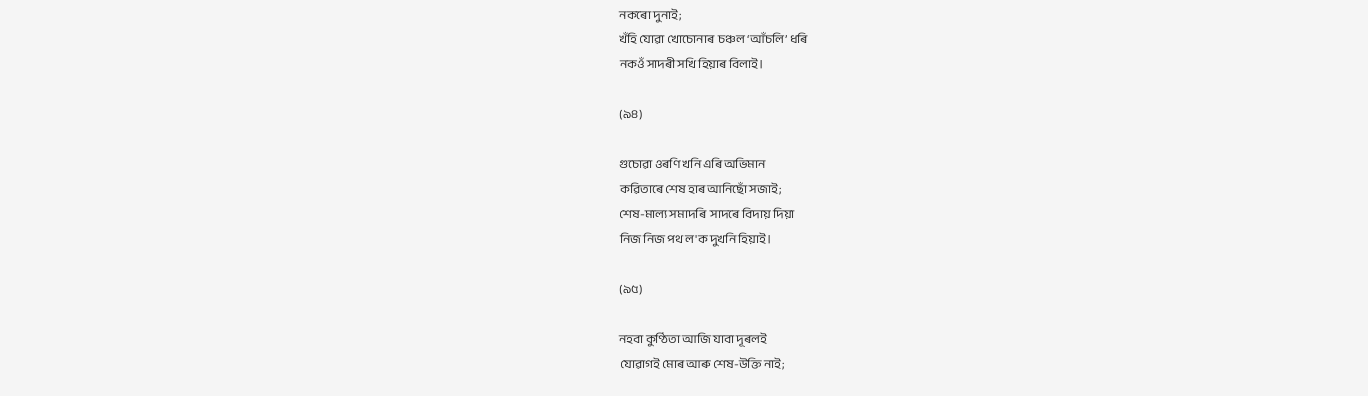নকৰো দুনাই;
খঁহি যোৱা খোচোনাৰ  চঞ্চল ‘আঁচলি’ ধৰি
নকওঁ সাদৰী সখি হিয়াৰ বিলাই।

(৯৪)

গুচোৱা ওৰণি খনি এৰি অভিমান
কৱিতাৰে শেষ হাৰ আনিছোঁ সজাই;
শেষ-মাল্য সমাদৰি  সাদৰে বিদায় দিয়া
নিজ নিজ পথ ল'ক দুখনি হিয়াই।

(৯৫)

নহবা কুণ্ঠিতা আজি যাবা দূৰলই
যোৱাগই মোৰ আৰু শেষ-উক্তি নাই;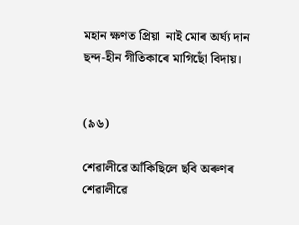মহান ক্ষণত প্ৰিয়া  নাই মোৰ অৰ্ঘ্য দান
ছন্দ-হীন গীতিকাৰে মাগিছোঁ বিদায়।


(৯৬)

শেৱালীৱে আঁকিছিলে ছবি অৰুণৰ
শেৱালীৱে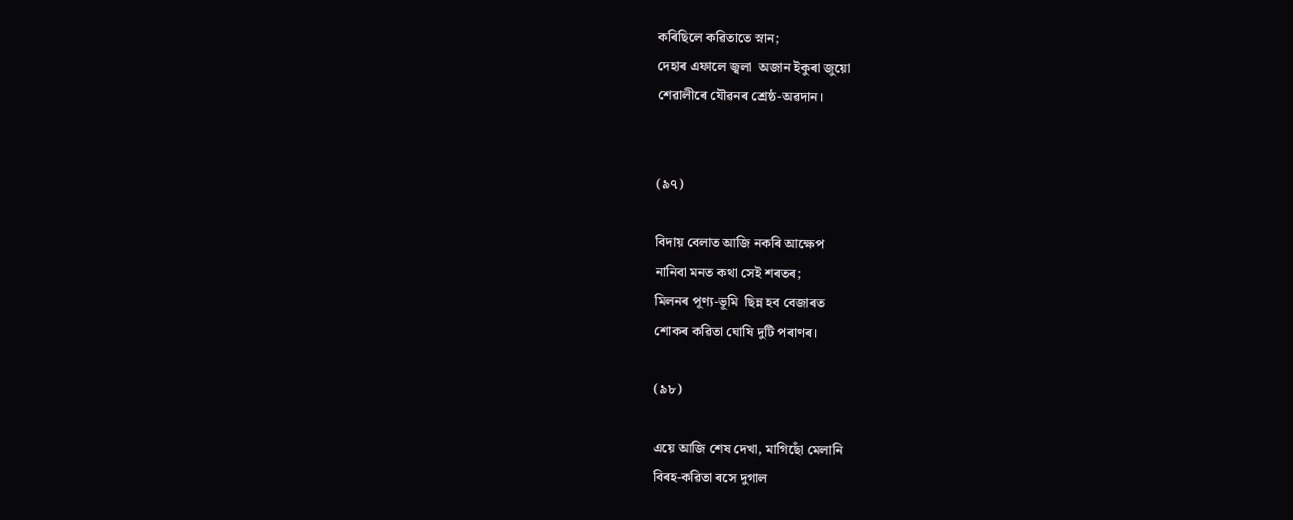কৰিছিলে কৱিতাতে স্নান;
দেহাৰ এফালে জ্বলা  অজান ইকুৰা জুয়ো
শেৱালীৰে যৌৱনৰ শ্ৰেষ্ঠ-অৱদান।


(৯৭)

বিদায় বেলাত আজি নকৰি আক্ষেপ
নানিবা মনত কথা সেই শৰতৰ;
মিলনৰ পূণ্য-ভূমি  ছিন্ন হব বেজাৰত
শোকৰ কৱিতা ঘোষি দুটি পৰাণৰ।

(৯৮)

এয়ে আজি শেষ দেখা, মাগিছোঁ মেলানি
বিৰহ-কৱিতা ৰসে দুগাল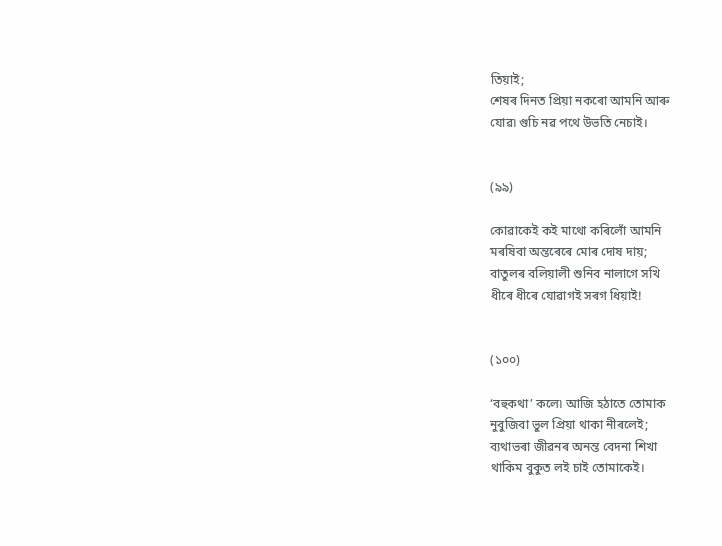তিয়াই;
শেষৰ দিনত প্ৰিয়া নকৰো আমনি আৰু
যোৱ৷ গুচি নৱ পথে উভতি নেচাই।


(৯৯)

কোৱাকেই কই মাথো কৰিলোঁ আমনি
মৰষিবা অন্তৰেৰে মোৰ দোষ দায়;
বাতুলৰ বলিয়ালী শুনিব নালাগে সখি
ধীৰে ধীৰে যোৱাগই সৰগ ধিয়াই!


(১০০)

‘বহুকথা’ কলে৷ আজি হঠাতে তোমাক
নুবুজিবা ভুল প্ৰিয়া থাকা নীৰলেই;
ব্যথাভৰা জীৱনৰ অনন্ত বেদনা শিখা
থাকিম বুকুত লই চাই তোমাকেই।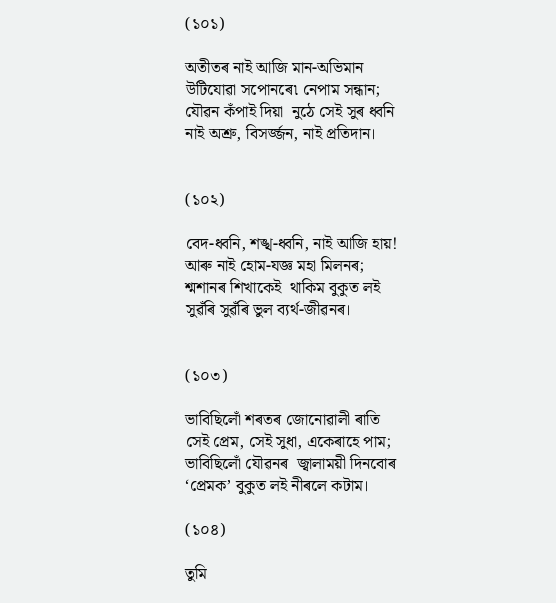(১০১)

অতীতৰ নাই আজি মান-অভিমান
উটিযোৱা সপোনৰে৷ নেপাম সন্ধান;
যৌৱন কঁপাই দিয়া  নুঠে সেই সুৰ ধ্বনি
নাই অশ্ৰু, বিসৰ্জ্জন, নাই প্ৰতিদান।


(১০২)

বেদ-ধ্বনি, শঙ্খ-ধ্বনি, নাই আজি হায়!
আৰু নাই হোম-যজ্ঞ মহা মিলনৰ;
শ্মশানৰ শিখাকেই  থাকিম বুকুত লই
সুৱঁৰি সুৱঁৰি ভুল ব্যৰ্থ-জীৱনৰ।


(১০৩)

ভাবিছিলোঁ শৰতৰ জোনোৱালী ৰাতি
সেই প্ৰেম, সেই সুধা, একেৰাহে পাম;
ভাবিছিলোঁ যৌৱনৰ  জ্বালাময়ী দিনবোৰ
‘প্ৰেমক’ বুকুত লই নীৰলে কটাম।

(১০৪)

তুমি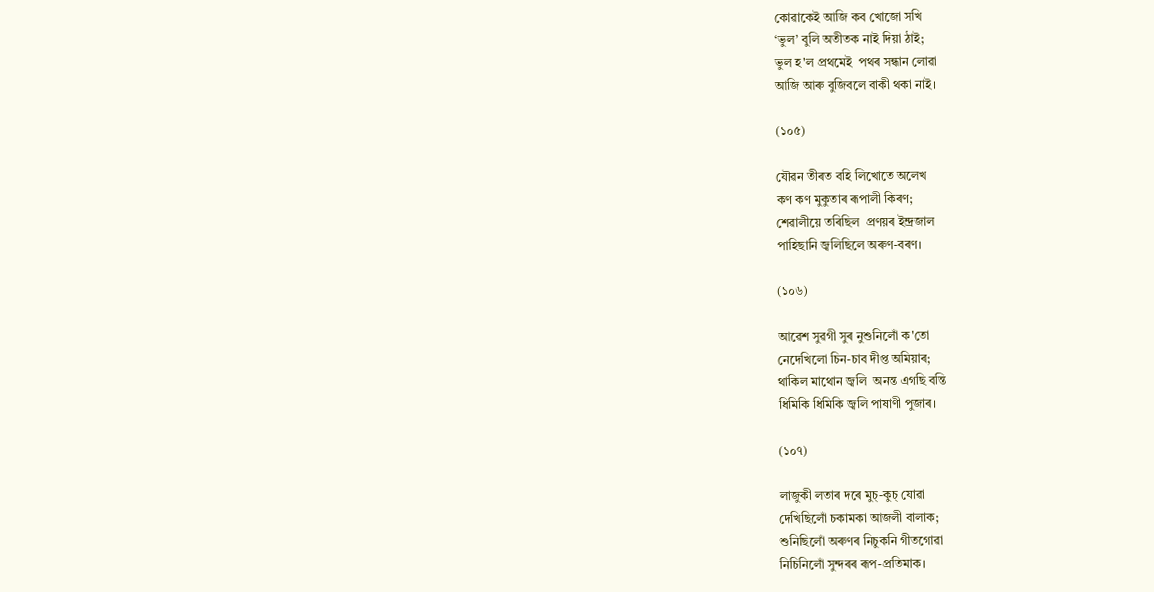কোৱাকেই আজি কব খোজো সখি
‘ভুল’ বুলি অতীতক নাই দিয়া ঠাই;
ভুল হ'ল প্ৰথমেই  পথৰ সন্ধান লোৱা
আজি আৰু বুজিবলে বাকী থকা নাই।

(১০৫)

যৌৱন তীৰত বহি লিখোতে অলেখ
কণ কণ মুকুতাৰ ৰূপালী কিৰণ;
শেৱালীয়ে তৰিছিল  প্ৰণয়ৰ ইন্দ্ৰজাল
পাহিছানি জ্বলিছিলে অৰুণ-বৰণ।

(১০৬)

আৱেশ সুৱগী সুৰ নুশুনিলোঁ ক'তো
নেদেখিলো চিন-চাব দীপ্ত অমিয়াৰ;
থাকিল মাথোন জ্বলি  অনন্ত এগছি বন্তি
ধিমিকি ধিমিকি জ্বলি পাষাণী পুজাৰ।

(১০৭)

লাজুকী লতাৰ দৰে মুচ্-কুচ্ যোৱা
দেখিছিলোঁ চকামকা আজলী বালাক;
শুনিছিলোঁ অৰুণৰ নিচুকনি গীতগোৱা
নিচিনিলোঁ সুন্দৰৰ ৰূপ-প্ৰতিমাক।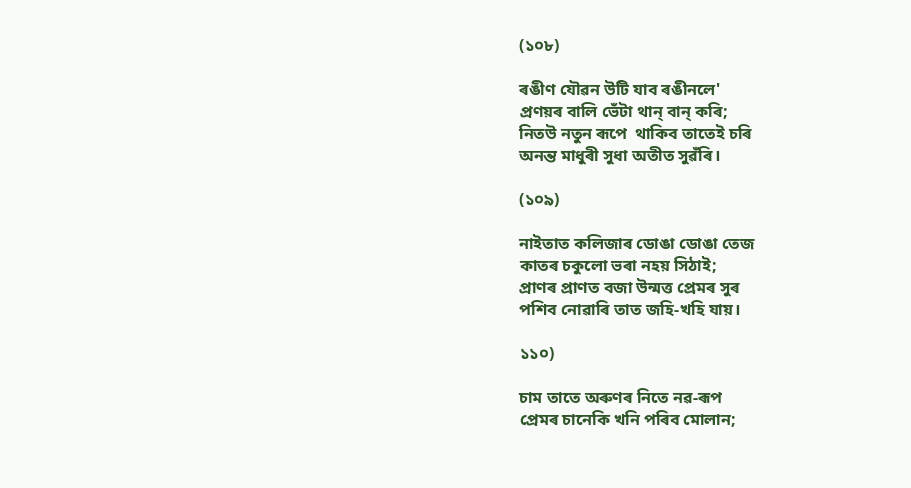(১০৮)

ৰঙীণ যৌৱন উটি যাব ৰঙীনলে'
প্ৰণয়ৰ বালি ভেঁটা থান্ বান্ কৰি;
নিতউ নতুন ৰূপে  থাকিব তাতেই চৰি
অনন্ত মাধুৰী সুধা অতীত সুৱঁৰি।

(১০৯)

নাইতাত কলিজাৰ ডোঙা ডোঙা তেজ
কাতৰ চকুলো ভৰা নহয় সিঠাই;
প্ৰাণৰ প্ৰাণত বজা উন্মত্ত প্ৰেমৰ সুৰ
পশিব নোৱাৰি তাত জহি-খহি যায়।

১১০)

চাম তাতে অৰুণৰ নিতে নৱ-ৰূপ
প্ৰেমৰ চানেকি খনি পৰিব মোলান;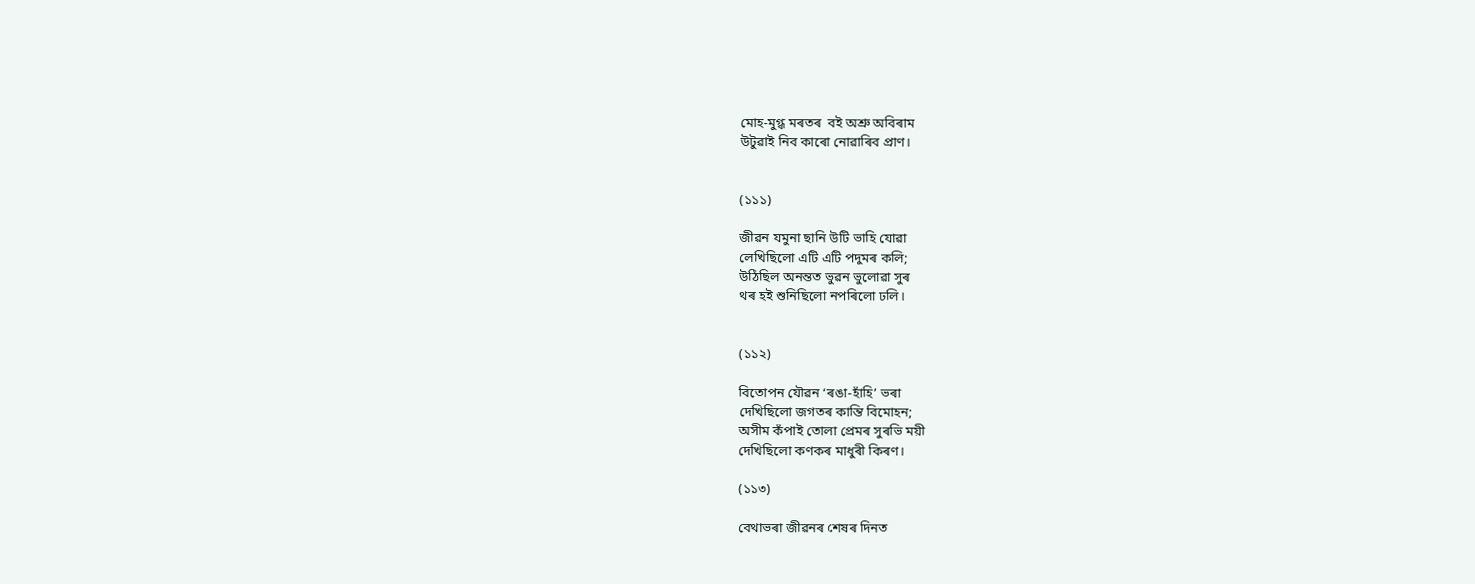মোহ-মুগ্ধ মৰতৰ  বই অশ্ৰু অবিৰাম
উটুৱাই নিব কাৰো নোৱাৰিব প্ৰাণ।


(১১১)

জীৱন যমুনা ছানি উটি ভাহি যোৱা
লেখিছিলো এটি এটি পদুমৰ কলি;
উঠিছিল অনন্তত ভুৱন ভুলোৱা সুৰ
থৰ হই শুনিছিলো নপৰিলো ঢলি।


(১১২)

বিতোপন যৌৱন ‘ৰঙা-হাঁহি’ ভৰা
দেখিছিলো জগতৰ কান্তি বিমোহন;
অসীম কঁপাই তোলা প্ৰেমৰ সুৰভি ময়ী
দেখিছিলো কণকৰ মাধুৰী কিৰণ।

(১১৩)

বেথাভৰা জীৱনৰ শেষৰ দিনত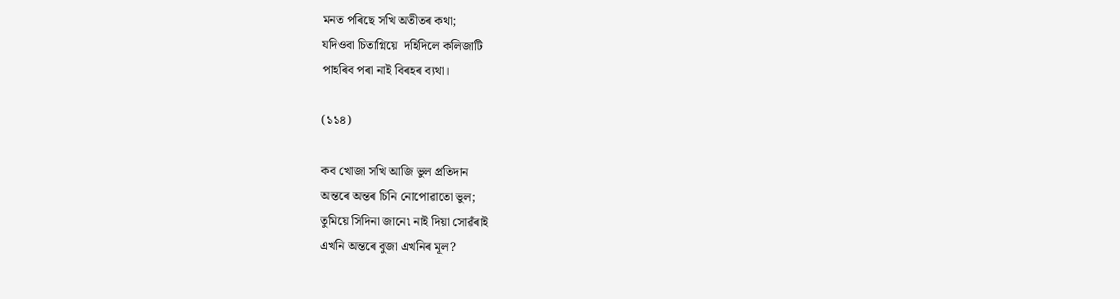মনত পৰিছে সখি অতীতৰ কথা;
যদিওবা চিতাগ্নিয়ে  দহিদিলে কলিজাটি
পাহৰিব পৰা নাই বিৰহৰ ব্যথা।

(১১৪)

কব খোজা সখি আজি ভুল প্ৰতিদান
অন্তৰে অন্তৰ চিনি নোপোৱাতো ভুল;
তুমিয়ে সিদিনা জানে৷ নাই দিয়া সোৱঁৰাই
এখনি অন্তৰে বুজা এখনিৰ মূল?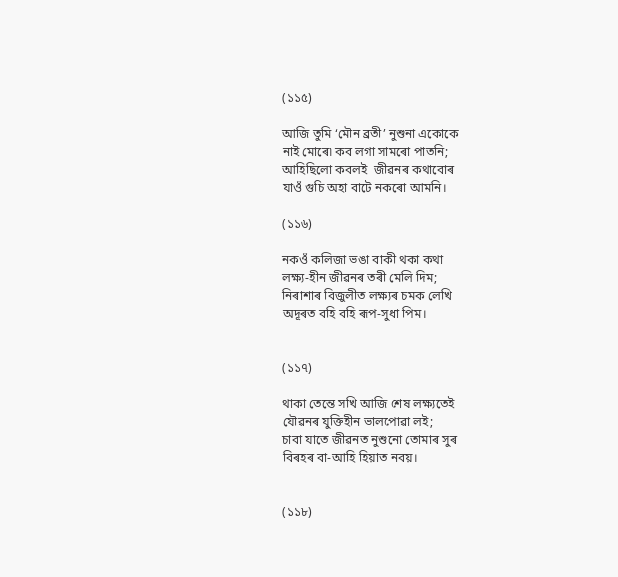(১১৫)

আজি তুমি ‘মৌন ব্ৰতী’ নুশুনা একোকে
নাই মোৰে৷ কব লগা সামৰো পাতনি;
আহিছিলো কবলই  জীৱনৰ কথাবোৰ
যাওঁ গুচি অহা বাটে নকৰো আমনি।

(১১৬)

নকওঁ কলিজা ভঙা বাকী থকা কথা
লক্ষ্য-হীন জীৱনৰ তৰী মেলি দিম;
নিৰাশাৰ বিজুলীত লক্ষ্যৰ চমক লেখি
অদূৰত বহি বহি ৰূপ-সুধা পিম।


(১১৭)

থাকা তেন্তে সখি আজি শেষ লক্ষ্যতেই
যৌৱনৰ যুক্তিহীন ভালপোৱা লই;
চাবা যাতে জীৱনত নুশুনো তোমাৰ সুৰ
বিৰহৰ বা-আহি হিয়াত নবয়।


(১১৮)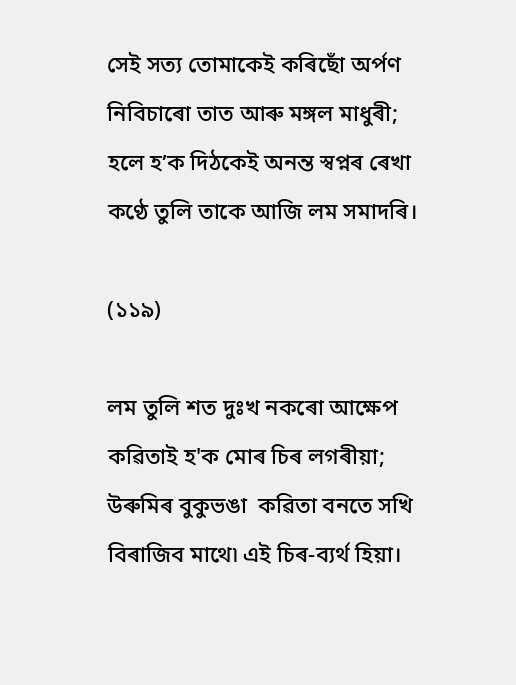সেই সত্য তোমাকেই কৰিছোঁ অৰ্পণ
নিবিচাৰো তাত আৰু মঙ্গল মাধুৰী;
হলে হ’ক দিঠকেই অনন্ত স্বপ্নৰ ৰেখা
কণ্ঠে তুলি তাকে আজি লম সমাদৰি।

(১১৯)

লম তুলি শত দুঃখ নকৰো আক্ষেপ
কৱিতাই হ'ক মোৰ চিৰ লগৰীয়া;
উৰুমিৰ বুকুভঙা  কৱিতা বনতে সখি
বিৰাজিব মাথে৷ এই চিৰ-ব্যৰ্থ হিয়া।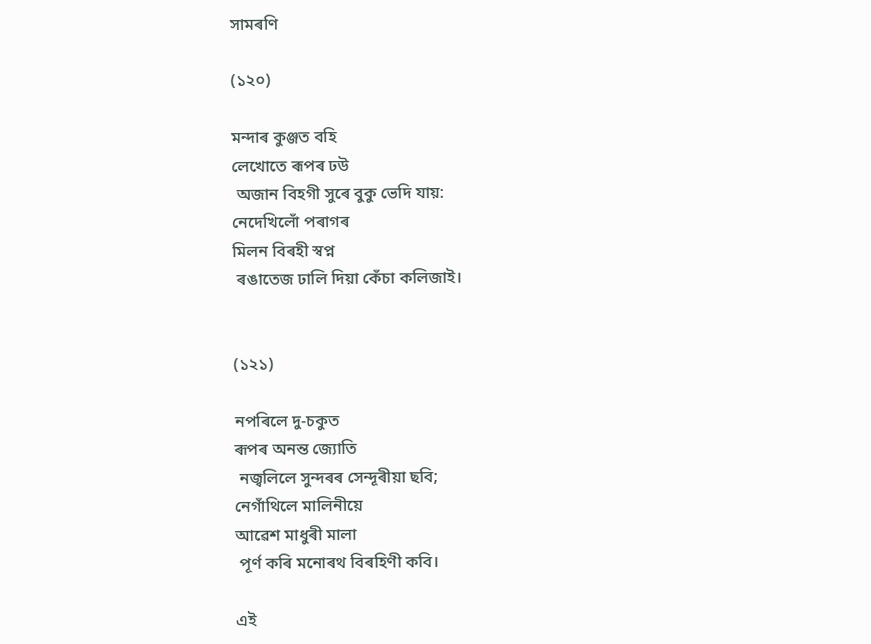সামৰণি

(১২০)

মন্দাৰ কুঞ্জত বহি
লেখোতে ৰূপৰ ঢউ
 অজান বিহগী সুৰে বুকু ভেদি যায়:
নেদেখিলোঁ পৰাগৰ
মিলন বিৰহী স্বপ্ন
 ৰঙাতেজ ঢালি দিয়া কেঁচা কলিজাই।


(১২১)

নপৰিলে দু-চকুত
ৰূপৰ অনন্ত জ্যোতি
 নজ্বলিলে সুন্দৰৰ সেন্দূৰীয়া ছবি;
নেগাঁথিলে মালিনীয়ে
আৱেশ মাধুৰী মালা
 পূৰ্ণ কৰি মনোৰথ বিৰহিণী কবি।

এই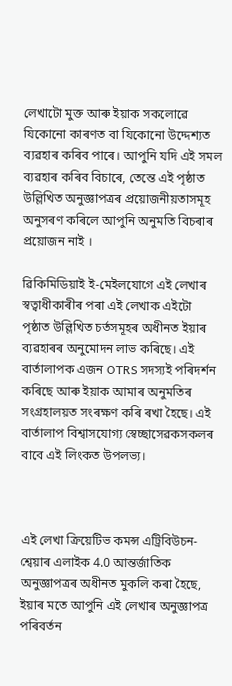লেখাটো মুক্ত আৰু ইয়াক সকলোৱে যিকোনো কাৰণত বা যিকোনো উদ্দেশ্যত ব্যৱহাৰ কৰিব পাৰে। আপুনি যদি এই সমল ব্যৱহাৰ কৰিব বিচাৰে, তেন্তে এই পৃষ্ঠাত উল্লিখিত অনুজ্ঞাপত্ৰৰ প্ৰয়োজনীয়তাসমূহ অনুসৰণ কৰিলে আপুনি অনুমতি বিচৰাৰ প্ৰয়োজন নাই ।

ৱিকিমিডিয়াই ই-মেইলযোগে এই লেখাৰ স্বত্বাধীকাৰীৰ পৰা এই লেখাক এইটো পৃষ্ঠাত উল্লিখিত চৰ্তসমূহৰ অধীনত ইয়াৰ ব্যৱহাৰৰ অনুমোদন লাভ কৰিছে। এই বাৰ্তালাপক এজন OTRS সদস্যই পৰিদৰ্শন কৰিছে আৰু ইয়াক আমাৰ অনুমতিৰ সংগ্ৰহালয়ত সংৰক্ষণ কৰি ৰখা হৈছে। এই বাৰ্তালাপ বিশ্বাসযোগ্য স্বেচ্ছাসেৱকসকলৰ বাবে এই লিংকত উপলভ্য।



এই লেখা ক্ৰিয়েটিভ কমন্স এট্ৰিবিউচন-শ্বেয়াৰ এলাইক 4.0 আন্তৰ্জাতিক অনুজ্ঞাপত্ৰৰ অধীনত মুকলি কৰা হৈছে, ইয়াৰ মতে আপুনি এই লেখাৰ অনুজ্ঞাপত্ৰ পৰিবৰ্তন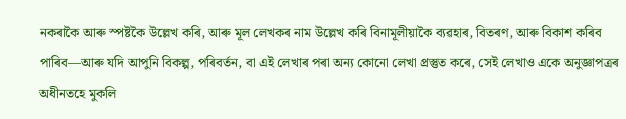নকৰাকৈ আৰু স্পষ্টকৈ উল্লেখ কৰি, আৰু মূল লেখকৰ নাম উল্লেখ কৰি বিনামূলীয়াকৈ ব্যৱহাৰ, বিতৰণ, আৰু বিকাশ কৰিব পাৰিব—আৰু যদি আপুনি বিকল্প, পৰিবৰ্তন, বা এই লেখাৰ পৰা অন্য কোনো লেখা প্ৰস্তুত কৰে, সেই লেখাও একে অনুজ্ঞাপত্ৰৰ অধীনতহে মুকলি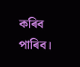কৰিব পাৰিব।